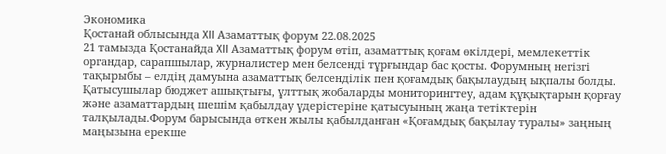Экономика
Қостанай облысында XII Азаматтық форум 22.08.2025
21 тамызда Қостанайда XII Азаматтық форум өтіп, азаматтық қоғам өкілдері, мемлекеттік органдар, сарапшылар, журналистер мен белсенді тұрғындар бас қосты. Форумның негізгі тақырыбы – елдің дамуына азаматтық белсенділік пен қоғамдық бақылаудың ықпалы болды. Қатысушылар бюджет ашықтығы, ұлттық жобаларды мониторингтеу, адам құқықтарын қорғау және азаматтардың шешім қабылдау үдерістеріне қатысуының жаңа тетіктерін талқылады.Форум барысында өткен жылы қабылданған «Қоғамдық бақылау туралы» заңның маңызына ерекше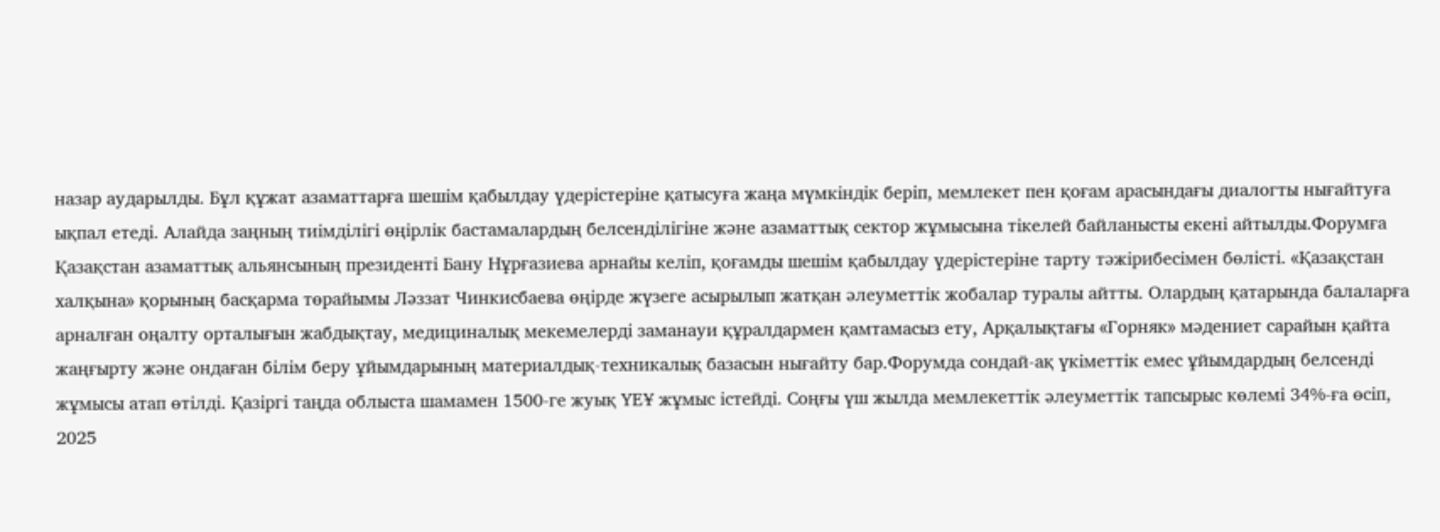назар аударылды. Бұл құжат азаматтарға шешім қабылдау үдерістеріне қатысуға жаңа мүмкіндік беріп, мемлекет пен қоғам арасындағы диалогты нығайтуға ықпал етеді. Алайда заңның тиімділігі өңірлік бастамалардың белсенділігіне және азаматтық сектор жұмысына тікелей байланысты екені айтылды.Форумға Қазақстан азаматтық альянсының президенті Бану Нұрғазиева арнайы келіп, қоғамды шешім қабылдау үдерістеріне тарту тәжірибесімен бөлісті. «Қазақстан халқына» қорының басқарма төрайымы Ләззат Чинкисбаева өңірде жүзеге асырылып жатқан әлеуметтік жобалар туралы айтты. Олардың қатарында балаларға арналған оңалту орталығын жабдықтау, медициналық мекемелерді заманауи құралдармен қамтамасыз ету, Арқалықтағы «Горняк» мәдениет сарайын қайта жаңғырту және ондаған білім беру ұйымдарының материалдық-техникалық базасын нығайту бар.Форумда сондай-ақ үкіметтік емес ұйымдардың белсенді жұмысы атап өтілді. Қазіргі таңда облыста шамамен 1500-ге жуық ҮЕҰ жұмыс істейді. Соңғы үш жылда мемлекеттік әлеуметтік тапсырыс көлемі 34%-ға өсіп, 2025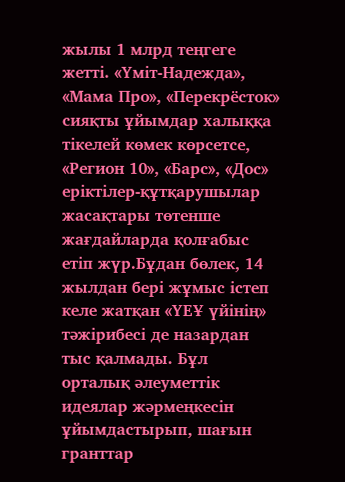жылы 1 млрд теңгеге жетті. «Үміт-Надежда», «Мама Про», «Перекрёсток» сияқты ұйымдар халыққа тікелей көмек көрсетсе, «Регион 10», «Барс», «Дос» еріктілер-құтқарушылар жасақтары төтенше жағдайларда қолғабыс етіп жүр.Бұдан бөлек, 14 жылдан бері жұмыс істеп келе жатқан «ҮЕҰ үйінің» тәжірибесі де назардан тыс қалмады. Бұл орталық әлеуметтік идеялар жәрмеңкесін ұйымдастырып, шағын гранттар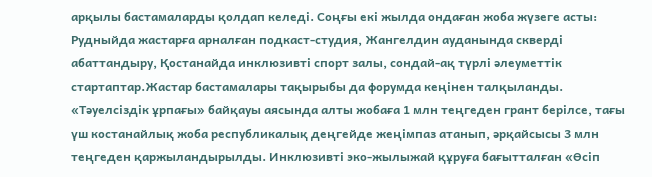арқылы бастамаларды қолдап келеді. Соңғы екі жылда ондаған жоба жүзеге асты: Рудныйда жастарға арналған подкаст-студия, Жангелдин ауданында скверді абаттандыру, Қостанайда инклюзивті спорт залы, сондай-ақ түрлі әлеуметтік стартаптар.Жастар бастамалары тақырыбы да форумда кеңінен талқыланды. «Тәуелсіздік ұрпағы» байқауы аясында алты жобаға 1 млн теңгеден грант берілсе, тағы үш костанайлық жоба республикалық деңгейде жеңімпаз атанып, әрқайсысы 3 млн теңгеден қаржыландырылды. Инклюзивті эко-жылыжай құруға бағытталған «Өсіп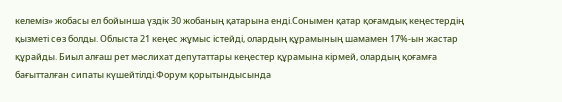келеміз» жобасы ел бойынша үздік 30 жобаның қатарына енді.Сонымен қатар қоғамдық кеңестердің қызметі сөз болды. Облыста 21 кеңес жұмыс істейді, олардың құрамының шамамен 17%-ын жастар құрайды. Биыл алғаш рет мәслихат депутаттары кеңестер құрамына кірмей, олардың қоғамға бағытталған сипаты күшейтілді.Форум қорытындысында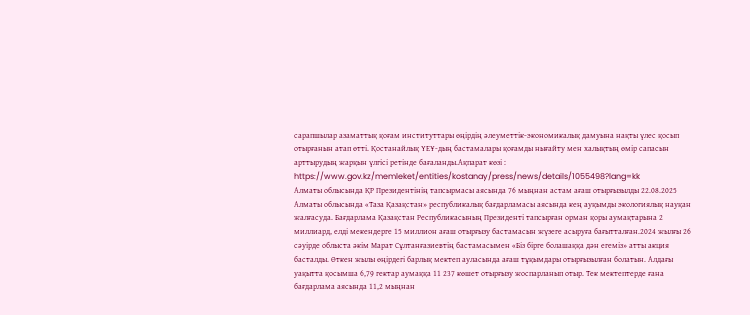сарапшылар азаматтық қоғам институттары өңірдің әлеуметтік-экономикалық дамуына нақты үлес қосып отырғанын атап өтті. Қостанайлық ҮЕҰ-дың бастамалары қоғамды нығайту мен халықтың өмір сапасын арттырудың жарқын үлгісі ретінде бағаланды.Ақпарат көзі : https://www.gov.kz/memleket/entities/kostanay/press/news/details/1055498?lang=kk
Алматы облысында ҚР Президентінің тапсырмасы аясында 76 мыңнан астам ағаш отырғызылды 22.08.2025
Алматы облысында «Таза Қазақстан» республикалық бағдарламасы аясында кең ауқымды экологиялық науқан жалғасуда. Бағдарлама Қазақстан Республикасының Президенті тапсырған орман қоры аумақтарына 2 миллиард, елді мекендерге 15 миллион ағаш отырғызу бастамасын жүзеге асыруға бағытталған.2024 жылғы 26 сәуірде облыста әкім Марат Сұлтанғазиевтің бастамасымен «Біз бірге болашаққа дән егеміз» атты акция басталды. Өткен жылы өңірдегі барлық мектеп ауласында ағаш тұқымдары отырғызылған болатын. Алдағы уақытта қосымша 6,79 гектар аумаққа 11 237 көшет отырғызу жоспарланып отыр. Тек мектептерде ғана бағдарлама аясында 11,2 мыңнан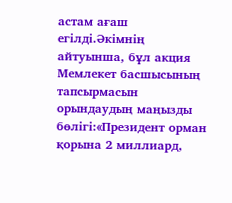астам ағаш егілді.Әкімнің айтуынша, бұл акция Мемлекет басшысының тапсырмасын орындаудың маңызды бөлігі:«Президент орман қорына 2 миллиард,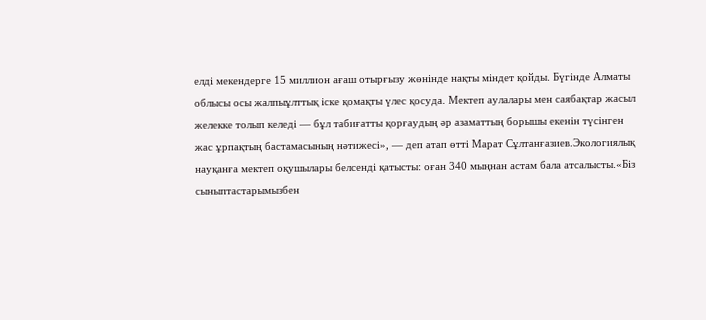елді мекендерге 15 миллион ағаш отырғызу жөнінде нақты міндет қойды. Бүгінде Алматы облысы осы жалпыұлттық іске қомақты үлес қосуда. Мектеп аулалары мен саябақтар жасыл желекке толып келеді — бұл табиғатты қорғаудың әр азаматтың борышы екенін түсінген жас ұрпақтың бастамасының нәтижесі», — деп атап өтті Марат Сұлтанғазиев.Экологиялық науқанға мектеп оқушылары белсенді қатысты: оған 340 мыңнан астам бала атсалысты.«Біз сыныптастарымызбен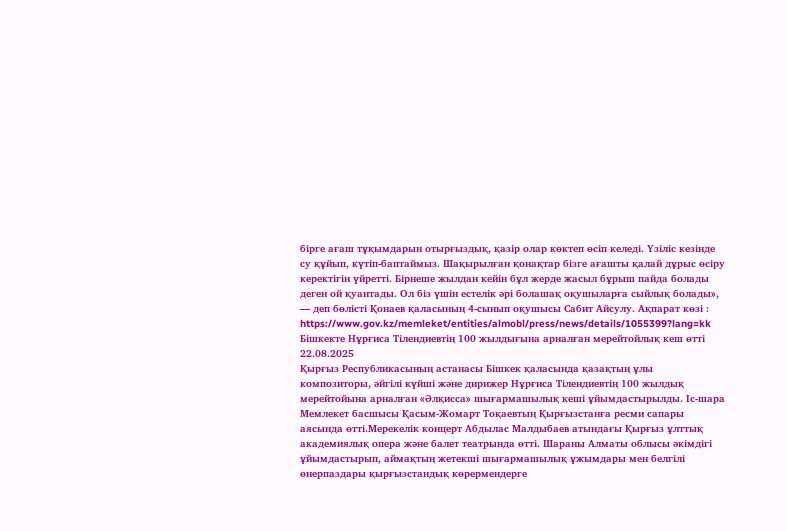бірге ағаш тұқымдарын отырғыздық, қазір олар көктеп өсіп келеді. Үзіліс кезінде су құйып, күтіп-баптаймыз. Шақырылған қонақтар бізге ағашты қалай дұрыс өсіру керектігін үйретті. Бірнеше жылдан кейін бұл жерде жасыл бұрыш пайда болады деген ой қуантады. Ол біз үшін естелік әрі болашақ оқушыларға сыйлық болады», — деп бөлісті Қонаев қаласының 4-сынып оқушысы Сабит Айсулу. Ақпарат көзі : https://www.gov.kz/memleket/entities/almobl/press/news/details/1055399?lang=kk
Бішкекте Нұрғиса Тілендиевтің 100 жылдығына арналған мерейтойлық кеш өтті 22.08.2025
Қырғыз Республикасының астанасы Бішкек қаласында қазақтың ұлы композиторы, әйгілі күйші және дирижер Нұрғиса Тілендиевтің 100 жылдық мерейтойына арналған «Әлқисса» шығармашылық кеші ұйымдастырылды. Іс-шара Мемлекет басшысы Қасым-Жомарт Тоқаевтың Қырғызстанға ресми сапары аясында өтті.Мерекелік концерт Абдылас Малдыбаев атындағы Қырғыз ұлттық академиялық опера және балет театрында өтті. Шараны Алматы облысы әкімдігі ұйымдастырып, аймақтың жетекші шығармашылық ұжымдары мен белгілі өнерпаздары қырғызстандық көрермендерге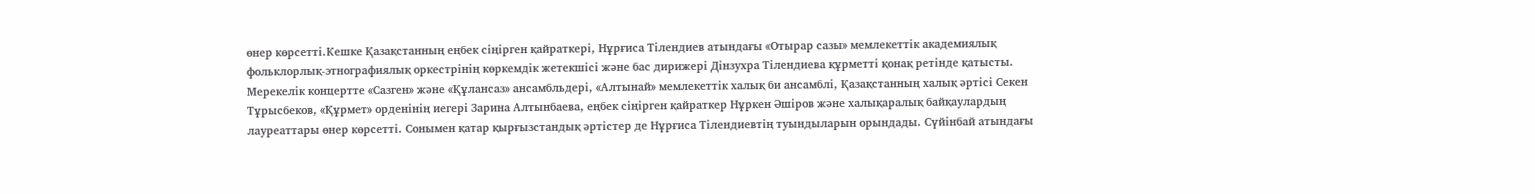өнер көрсетті.Кешке Қазақстанның еңбек сіңірген қайраткері, Нұрғиса Тілендиев атындағы «Отырар сазы» мемлекеттік академиялық фольклорлық-этнографиялық оркестрінің көркемдік жетекшісі және бас дирижері Дінзухра Тілендиева құрметті қонақ ретінде қатысты. Мерекелік концертте «Сазген» және «Құлансаз» ансамбльдері, «Алтынай» мемлекеттік халық би ансамблі, Қазақстанның халық әртісі Секен Тұрысбеков, «Құрмет» орденінің иегері Зарина Алтынбаева, еңбек сіңірген қайраткер Нұркен Әшіров және халықаралық байқаулардың лауреаттары өнер көрсетті. Сонымен қатар қырғызстандық әртістер де Нұрғиса Тілендиевтің туындыларын орындады. Сүйінбай атындағы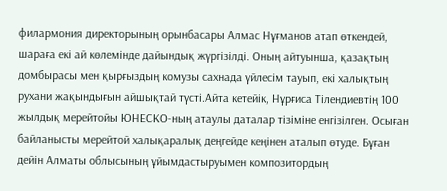филармония директорының орынбасары Алмас Нұғманов атап өткендей, шараға екі ай көлемінде дайындық жүргізілді. Оның айтуынша, қазақтың домбырасы мен қырғыздың комузы сахнада үйлесім тауып, екі халықтың рухани жақындығын айшықтай түсті.Айта кетейік, Нұрғиса Тілендиевтің 100 жылдық мерейтойы ЮНЕСКО-ның атаулы даталар тізіміне енгізілген. Осыған байланысты мерейтой халықаралық деңгейде кеңінен аталып өтуде. Бұған дейін Алматы облысының ұйымдастыруымен композитордың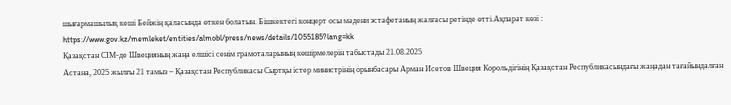шығармашылық кеші Бейжің қаласында өткен болатын. Бішкектегі концерт осы мәдени эстафетаның жалғасы ретінде өтті.Ақпарат көзі : https://www.gov.kz/memleket/entities/almobl/press/news/details/1055185?lang=kk
Қазақстан СІМ-де Швецияның жаңа елшісі сенім грамоталарының көшірмелерін табыстады 21.08.2025
Астана, 2025 жылғы 21 тамыз – Қазақстан Республикасы Сыртқы істер министрінің орынбасары Арман Исетов Швеция Корольдігінің Қазақстан Республикасындағы жаңадан тағайындалған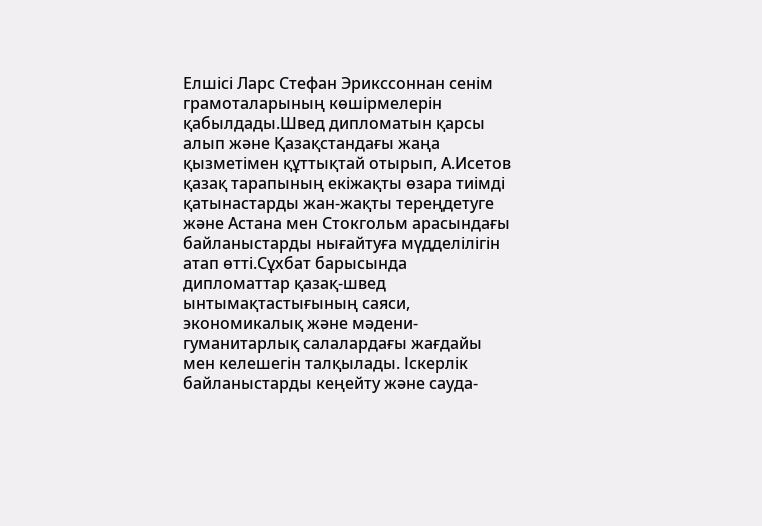Елшісі Ларс Стефан Эрикссоннан сенім грамоталарының көшірмелерін қабылдады.Швед дипломатын қарсы алып және Қазақстандағы жаңа қызметімен құттықтай отырып, А.Исетов қазақ тарапының екіжақты өзара тиімді қатынастарды жан-жақты тереңдетуге және Астана мен Стокгольм арасындағы байланыстарды нығайтуға мүдделілігін атап өтті.Сұхбат барысында дипломаттар қазақ-швед ынтымақтастығының саяси, экономикалық және мәдени-гуманитарлық салалардағы жағдайы мен келешегін талқылады. Іскерлік байланыстарды кеңейту және сауда-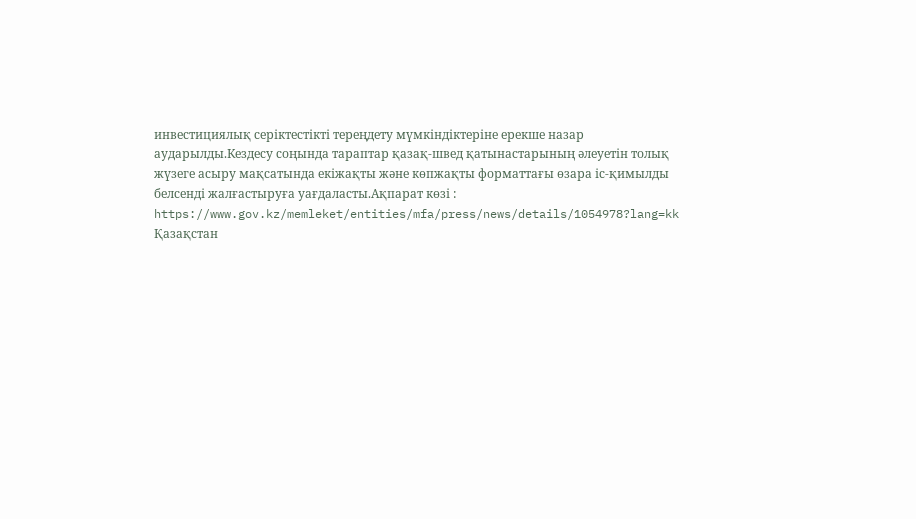инвестициялық серіктестікті тереңдету мүмкіндіктеріне ерекше назар аударылды.Кездесу соңында тараптар қазақ-швед қатынастарының әлеуетін толық жүзеге асыру мақсатында екіжақты және көпжақты форматтағы өзара іс-қимылды белсенді жалғастыруға уағдаласты.Ақпарат көзі : https://www.gov.kz/memleket/entities/mfa/press/news/details/1054978?lang=kk
Қазақстан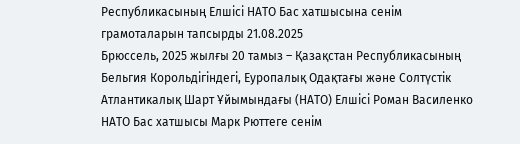Республикасының Елшісі НАТО Бас хатшысына сенім грамоталарын тапсырды 21.08.2025
Брюссель, 2025 жылғы 20 тамыз – Қазақстан Республикасының Бельгия Корольдігіндегі, Еуропалық Одақтағы және Солтүстік Атлантикалық Шарт Ұйымындағы (НАТО) Елшісі Роман Василенко НАТО Бас хатшысы Марк Рюттеге сенім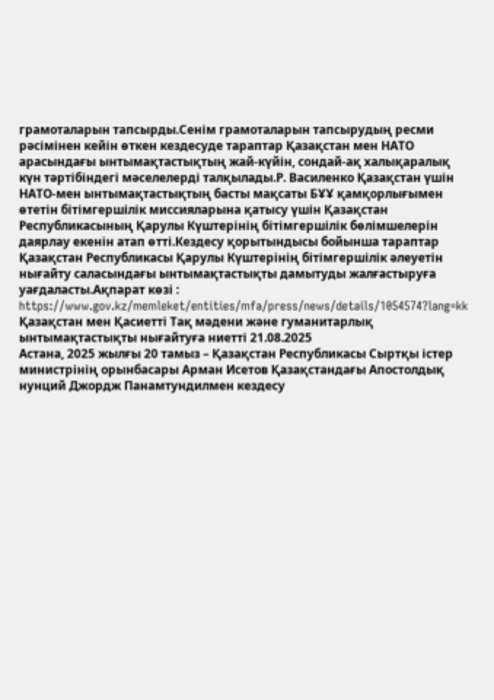грамоталарын тапсырды.Сенім грамоталарын тапсырудың ресми рәсімінен кейін өткен кездесуде тараптар Қазақстан мен НАТО арасындағы ынтымақтастықтың жай-күйін, сондай-ақ халықаралық күн тәртібіндегі мәселелерді талқылады.Р. Василенко Қазақстан үшін НАТО-мен ынтымақтастықтың басты мақсаты БҰҰ қамқорлығымен өтетін бітімгершілік миссияларына қатысу үшін Қазақстан Республикасының Қарулы Күштерінің бітімгершілік бөлімшелерін даярлау екенін атап өтті.Кездесу қорытындысы бойынша тараптар Қазақстан Республикасы Қарулы Күштерінің бітімгершілік әлеуетін нығайту саласындағы ынтымақтастықты дамытуды жалғастыруға уағдаласты.Ақпарат көзі : https://www.gov.kz/memleket/entities/mfa/press/news/details/1054574?lang=kk
Қазақстан мен Қасиетті Тақ мәдени және гуманитарлық ынтымақтастықты нығайтуға ниетті 21.08.2025
Астана, 2025 жылғы 20 тамыз – Қазақстан Республикасы Сыртқы істер министрінің орынбасары Арман Исетов Қазақстандағы Апостолдық нунций Джордж Панамтундилмен кездесу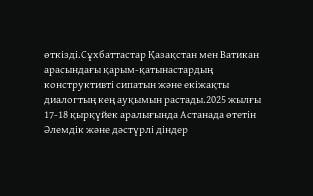өткізді.Сұхбаттастар Қазақстан мен Ватикан арасындағы қарым-қатынастардың конструктивті сипатын және екіжақты диалогтың кең ауқымын растады.2025 жылғы 17-18 қырқүйек аралығында Астанада өтетін Әлемдік және дәстүрлі діндер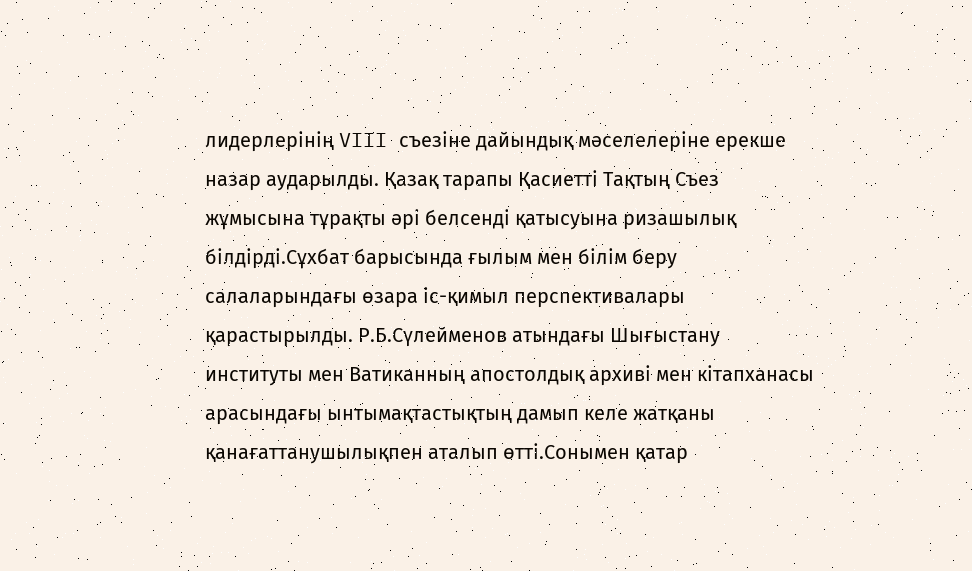лидерлерінің VIII съезіне дайындық мәселелеріне ерекше назар аударылды. Қазақ тарапы Қасиетті Тақтың Съез жұмысына тұрақты әрі белсенді қатысуына ризашылық білдірді.Сұхбат барысында ғылым мен білім беру салаларындағы өзара іс-қимыл перспективалары қарастырылды. Р.Б.Сүлейменов атындағы Шығыстану институты мен Ватиканның апостолдық архиві мен кітапханасы арасындағы ынтымақтастықтың дамып келе жатқаны қанағаттанушылықпен аталып өтті.Сонымен қатар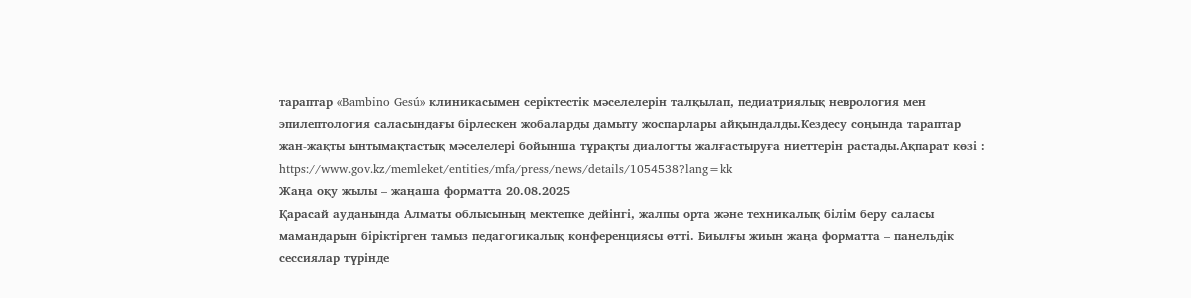тараптар «Bambino Gesú» клиникасымен серіктестік мәселелерін талқылап, педиатриялық неврология мен эпилептология саласындағы бірлескен жобаларды дамыту жоспарлары айқындалды.Кездесу соңында тараптар жан-жақты ынтымақтастық мәселелері бойынша тұрақты диалогты жалғастыруға ниеттерін растады.Ақпарат көзі : https://www.gov.kz/memleket/entities/mfa/press/news/details/1054538?lang=kk
Жаңа оқу жылы – жаңаша форматта 20.08.2025
Қарасай ауданында Алматы облысының мектепке дейінгі, жалпы орта және техникалық білім беру саласы мамандарын біріктірген тамыз педагогикалық конференциясы өтті. Биылғы жиын жаңа форматта – панельдік сессиялар түрінде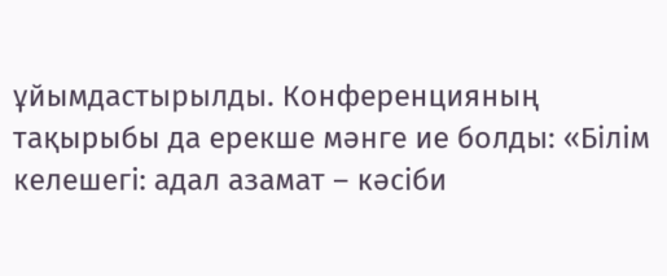ұйымдастырылды. Конференцияның тақырыбы да ерекше мәнге ие болды: «Білім келешегі: адал азамат – кәсіби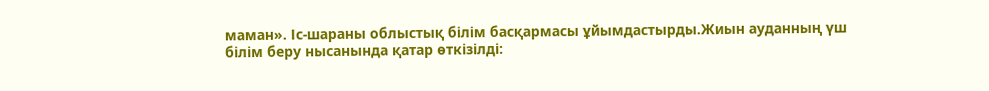маман». Іс-шараны облыстық білім басқармасы ұйымдастырды.Жиын ауданның үш білім беру нысанында қатар өткізілді: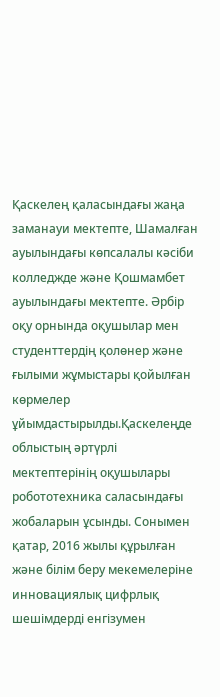Қаскелең қаласындағы жаңа заманауи мектепте, Шамалған ауылындағы көпсалалы кәсіби колледжде және Қошмамбет ауылындағы мектепте. Әрбір оқу орнында оқушылар мен студенттердің қолөнер және ғылыми жұмыстары қойылған көрмелер ұйымдастырылды.Қаскелеңде облыстың әртүрлі мектептерінің оқушылары робототехника саласындағы жобаларын ұсынды. Сонымен қатар, 2016 жылы құрылған және білім беру мекемелеріне инновациялық цифрлық шешімдерді енгізумен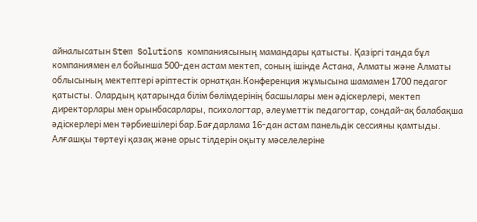айналысатын Stem Solutions компаниясының мамандары қатысты. Қазіргі таңда бұл компаниямен ел бойынша 500-ден астам мектеп, соның ішінде Астана, Алматы және Алматы облысының мектептері әріптестік орнатқан.Конференция жұмысына шамамен 1700 педагог қатысты. Олардың қатарында білім бөлімдерінің басшылары мен әдіскерлері, мектеп директорлары мен орынбасарлары, психологтар, әлеуметтік педагогтар, сондай-ақ балабақша әдіскерлері мен тәрбиешілері бар.Бағдарлама 16-дан астам панельдік сессияны қамтыды. Алғашқы төртеуі қазақ және орыс тілдерін оқыту мәселелеріне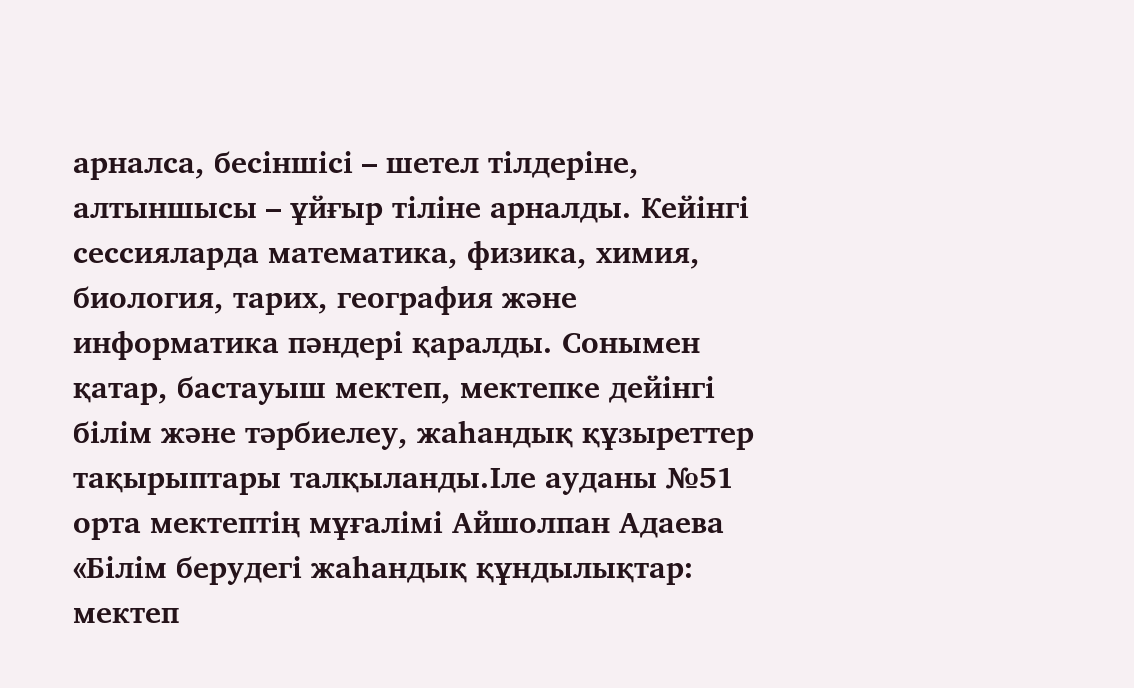арналса, бесіншісі – шетел тілдеріне, алтыншысы – ұйғыр тіліне арналды. Кейінгі сессияларда математика, физика, химия, биология, тарих, география және информатика пәндері қаралды. Сонымен қатар, бастауыш мектеп, мектепке дейінгі білім және тәрбиелеу, жаһандық құзыреттер тақырыптары талқыланды.Іле ауданы №51 орта мектептің мұғалімі Айшолпан Адаева «Білім берудегі жаһандық құндылықтар: мектеп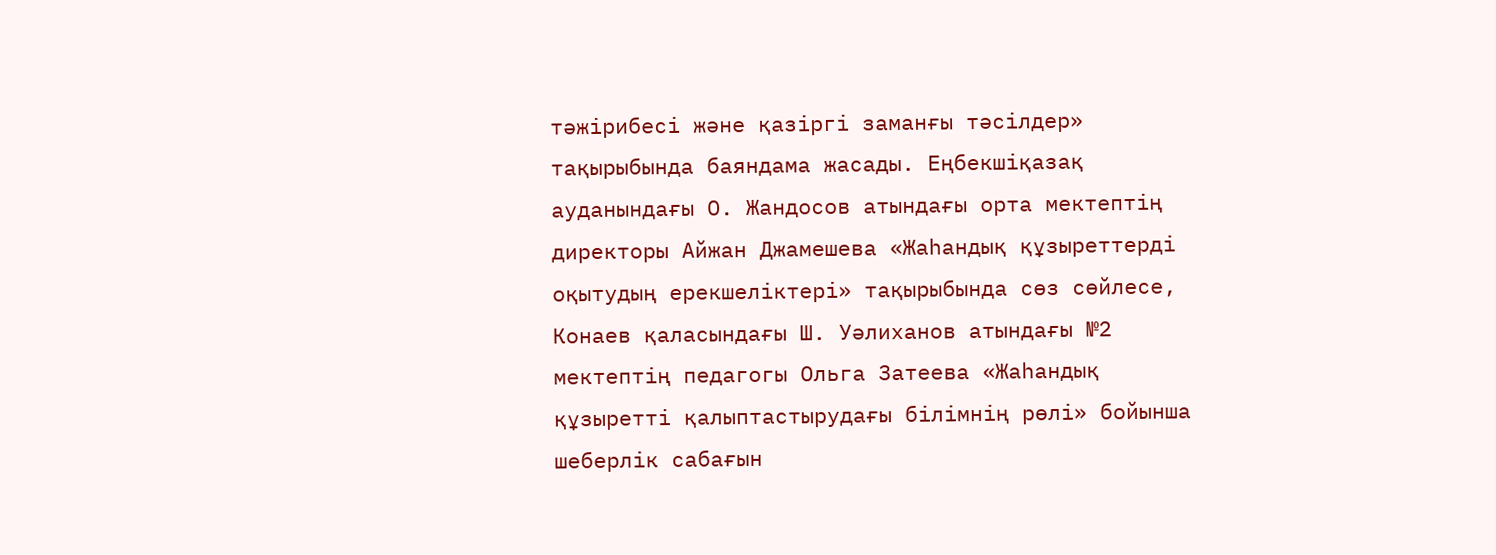тәжірибесі және қазіргі заманғы тәсілдер» тақырыбында баяндама жасады. Еңбекшіқазақ ауданындағы О. Жандосов атындағы орта мектептің директоры Айжан Джамешева «Жаһандық құзыреттерді оқытудың ерекшеліктері» тақырыбында сөз сөйлесе, Конаев қаласындағы Ш. Уәлиханов атындағы №2 мектептің педагогы Ольга Затеева «Жаһандық құзыретті қалыптастырудағы білімнің рөлі» бойынша шеберлік сабағын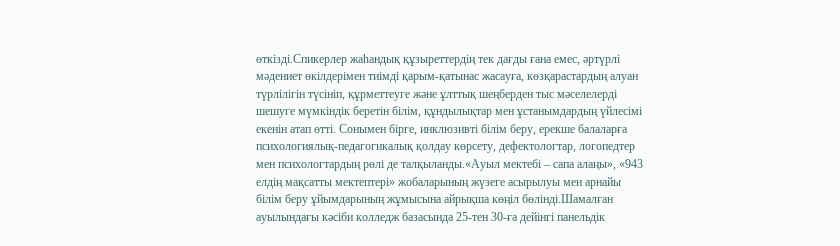өткізді.Спикерлер жаһандық құзыреттердің тек дағды ғана емес, әртүрлі мәдениет өкілдерімен тиімді қарым-қатынас жасауға, көзқарастардың алуан түрлілігін түсініп, құрметтеуге және ұлттық шеңберден тыс мәселелерді шешуге мүмкіндік беретін білім, құндылықтар мен ұстанымдардың үйлесімі екенін атап өтті. Сонымен бірге, инклюзивті білім беру, ерекше балаларға психологиялық-педагогикалық қолдау көрсету, дефектологтар, логопедтер мен психологтардың рөлі де талқыланды.«Ауыл мектебі – сапа алаңы», «943 елдің мақсатты мектептері» жобаларының жүзеге асырылуы мен арнайы білім беру ұйымдарының жұмысына айрықша көңіл бөлінді.Шамалған ауылындағы кәсіби колледж базасында 25-тен 30-ға дейінгі панельдік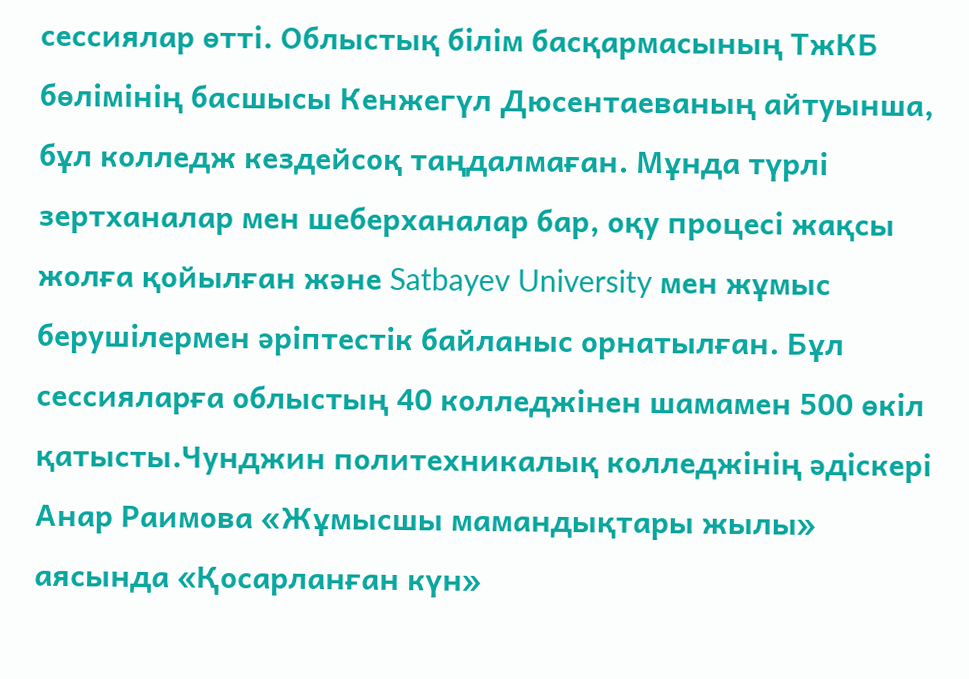сессиялар өтті. Облыстық білім басқармасының ТжКБ бөлімінің басшысы Кенжегүл Дюсентаеваның айтуынша, бұл колледж кездейсоқ таңдалмаған. Мұнда түрлі зертханалар мен шеберханалар бар, оқу процесі жақсы жолға қойылған және Satbayev University мен жұмыс берушілермен әріптестік байланыс орнатылған. Бұл сессияларға облыстың 40 колледжінен шамамен 500 өкіл қатысты.Чунджин политехникалық колледжінің әдіскері Анар Раимова «Жұмысшы мамандықтары жылы» аясында «Қосарланған күн»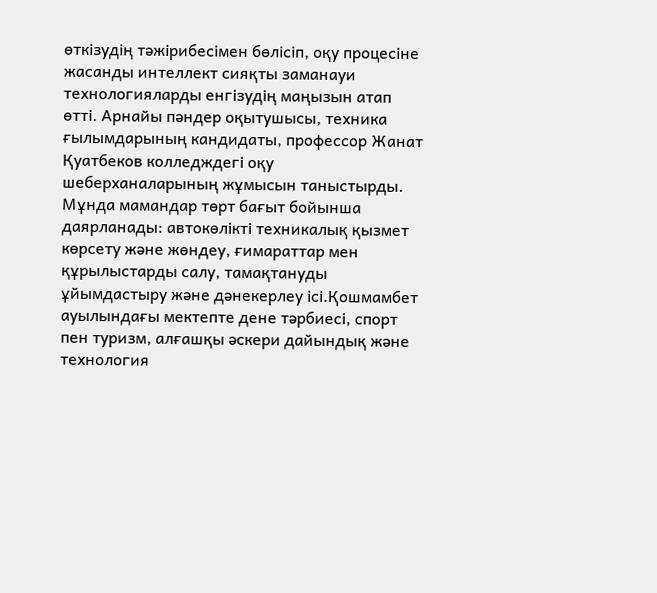өткізудің тәжірибесімен бөлісіп, оқу процесіне жасанды интеллект сияқты заманауи технологияларды енгізудің маңызын атап өтті. Арнайы пәндер оқытушысы, техника ғылымдарының кандидаты, профессор Жанат Қуатбеков колледждегі оқу шеберханаларының жұмысын таныстырды. Мұнда мамандар төрт бағыт бойынша даярланады: автокөлікті техникалық қызмет көрсету және жөндеу, ғимараттар мен құрылыстарды салу, тамақтануды ұйымдастыру және дәнекерлеу ісі.Қошмамбет ауылындағы мектепте дене тәрбиесі, спорт пен туризм, алғашқы әскери дайындық және технология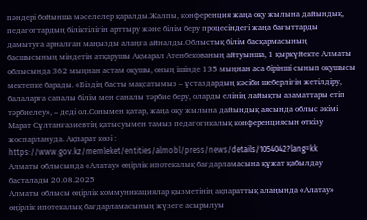пәндері бойынша мәселелер қаралды.Жалпы, конференция жаңа оқу жылына дайындық, педагогтардың біліктілігін арттыру және білім беру процесіндегі жаңа бағыттарды дамытуға арналған маңызды алаңға айналды.Облыстық білім басқармасының басшысының міндетін атқарушы Ақмарал Атенбекованың айтуынша, 1 қыркүйекте Алматы облысында 362 мыңнан астам оқушы, оның ішінде 135 мыңнан аса бірінші сынып оқушысы мектепке барады. «Біздің басты мақсатымыз – ұстаздардың кәсіби шеберлігін жетілдіру, балаларға сапалы білім мен саналы тәрбие беру, оларды елінің лайықты азаматтары етіп тәрбиелеу», – деді ол.Сонымен қатар, жаңа оқу жылына дайындық аясында облыс әкімі Марат Сұлтанғазиевтің қатысуымен тамыз педагогикалық конференциясын өткізу жоспарлануда. Ақпарат көзі : https://www.gov.kz/memleket/entities/almobl/press/news/details/1054042?lang=kk
Алматы облысында «Алатау» өңірлік ипотекалық бағдарламасына құжат қабылдау басталады 20.08.2025
Алматы облысы өңірлік коммуникациялар қызметінің ақпараттық алаңында «Алатау» өңірлік ипотекалық бағдарламасының жүзеге асырылуы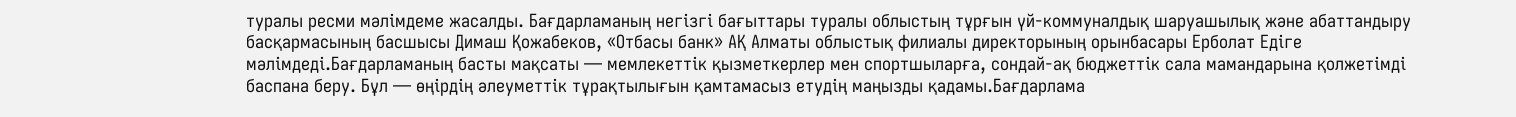туралы ресми мәлімдеме жасалды. Бағдарламаның негізгі бағыттары туралы облыстың тұрғын үй-коммуналдық шаруашылық және абаттандыру басқармасының басшысы Димаш Қожабеков, «Отбасы банк» АҚ Алматы облыстық филиалы директорының орынбасары Ерболат Едіге мәлімдеді.Бағдарламаның басты мақсаты — мемлекеттік қызметкерлер мен спортшыларға, сондай-ақ бюджеттік сала мамандарына қолжетімді баспана беру. Бұл — өңірдің әлеуметтік тұрақтылығын қамтамасыз етудің маңызды қадамы.Бағдарлама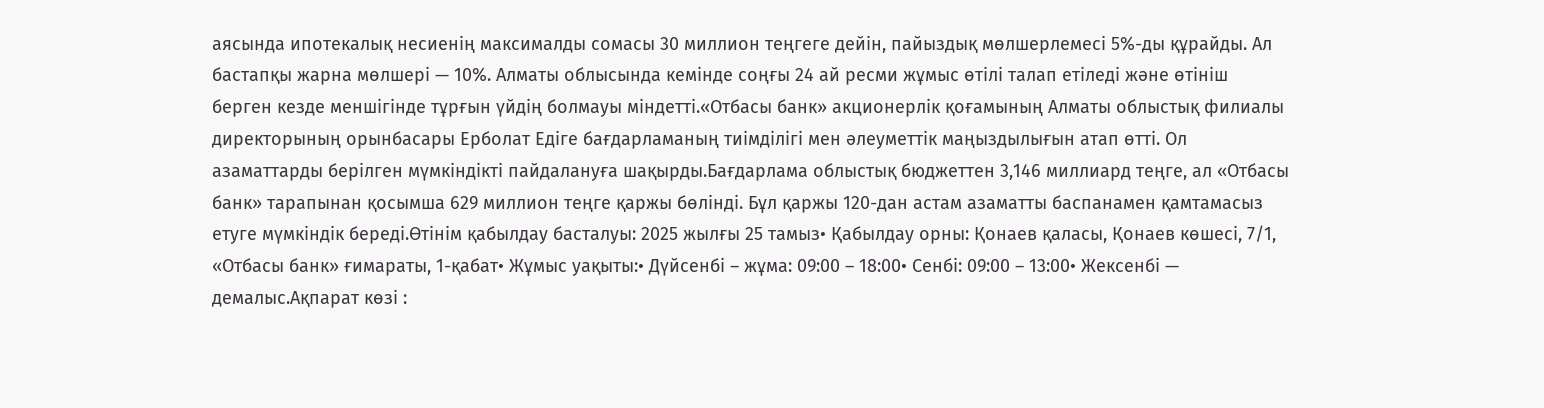аясында ипотекалық несиенің максималды сомасы 30 миллион теңгеге дейін, пайыздық мөлшерлемесі 5%-ды құрайды. Ал бастапқы жарна мөлшері — 10%. Алматы облысында кемінде соңғы 24 ай ресми жұмыс өтілі талап етіледі және өтініш берген кезде меншігінде тұрғын үйдің болмауы міндетті.«Отбасы банк» акционерлік қоғамының Алматы облыстық филиалы директорының орынбасары Ерболат Едіге бағдарламаның тиімділігі мен әлеуметтік маңыздылығын атап өтті. Ол азаматтарды берілген мүмкіндікті пайдалануға шақырды.Бағдарлама облыстық бюджеттен 3,146 миллиард теңге, ал «Отбасы банк» тарапынан қосымша 629 миллион теңге қаржы бөлінді. Бұл қаржы 120-дан астам азаматты баспанамен қамтамасыз етуге мүмкіндік береді.Өтінім қабылдау басталуы: 2025 жылғы 25 тамыз• Қабылдау орны: Қонаев қаласы, Қонаев көшесі, 7/1, «Отбасы банк» ғимараты, 1-қабат• Жұмыс уақыты:• Дүйсенбі – жұма: 09:00 – 18:00• Сенбі: 09:00 – 13:00• Жексенбі — демалыс.Ақпарат көзі :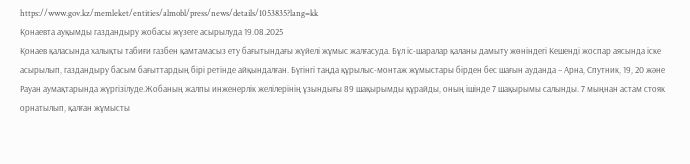https://www.gov.kz/memleket/entities/almobl/press/news/details/1053835?lang=kk
Қонаевта ауқымды газдандыру жобасы жүзеге асырылуда 19.08.2025
Қонаев қаласында халықты табиғи газбен қамтамасыз ету бағытындағы жүйелі жұмыс жалғасуда. Бұл іс-шаралар қаланы дамыту жөніндегі Кешенді жоспар аясында іске асырылып, газдандыру басым бағыттардың бірі ретінде айқындалған. Бүгінгі таңда құрылыс-монтаж жұмыстары бірден бес шағын ауданда – Арна, Спутник, 19, 20 және Рауан аумақтарында жүргізілуде.Жобаның жалпы инженерлік желілерінің ұзындығы 89 шақырымды құрайды, оның ішінде 7 шақырымы салынды. 7 мыңнан астам стояк орнатылып, қалған жұмысты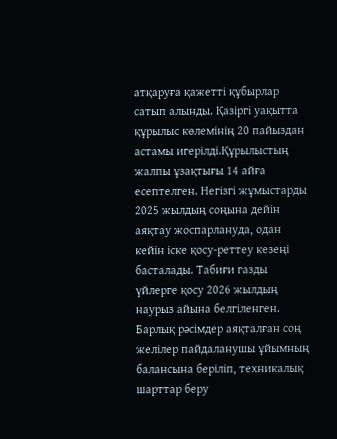атқаруға қажетті құбырлар сатып алынды. Қазіргі уақытта құрылыс көлемінің 20 пайыздан астамы игерілді.Құрылыстың жалпы ұзақтығы 14 айға есептелген. Негізгі жұмыстарды 2025 жылдың соңына дейін аяқтау жоспарлануда, одан кейін іске қосу-реттеу кезеңі басталады. Табиғи газды үйлерге қосу 2026 жылдың наурыз айына белгіленген. Барлық рәсімдер аяқталған соң желілер пайдаланушы ұйымның балансына беріліп, техникалық шарттар беру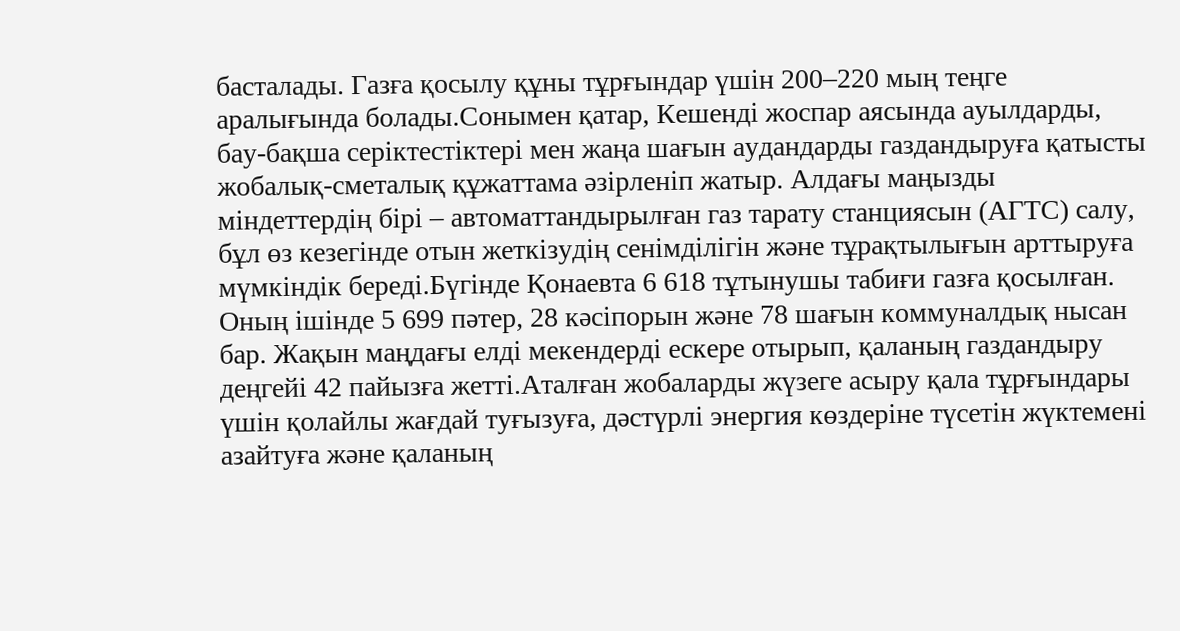басталады. Газға қосылу құны тұрғындар үшін 200–220 мың теңге аралығында болады.Сонымен қатар, Кешенді жоспар аясында ауылдарды, бау-бақша серіктестіктері мен жаңа шағын аудандарды газдандыруға қатысты жобалық-сметалық құжаттама әзірленіп жатыр. Алдағы маңызды міндеттердің бірі – автоматтандырылған газ тарату станциясын (АГТС) салу, бұл өз кезегінде отын жеткізудің сенімділігін және тұрақтылығын арттыруға мүмкіндік береді.Бүгінде Қонаевта 6 618 тұтынушы табиғи газға қосылған. Оның ішінде 5 699 пәтер, 28 кәсіпорын және 78 шағын коммуналдық нысан бар. Жақын маңдағы елді мекендерді ескере отырып, қаланың газдандыру деңгейі 42 пайызға жетті.Аталған жобаларды жүзеге асыру қала тұрғындары үшін қолайлы жағдай туғызуға, дәстүрлі энергия көздеріне түсетін жүктемені азайтуға және қаланың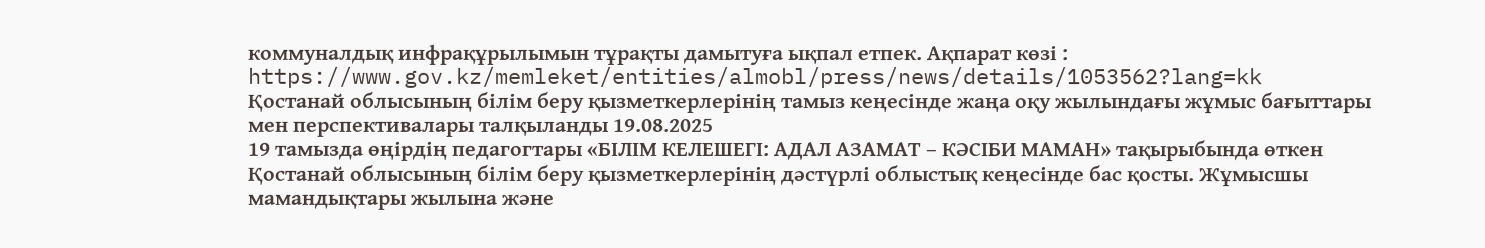коммуналдық инфрақұрылымын тұрақты дамытуға ықпал етпек. Ақпарат көзі : https://www.gov.kz/memleket/entities/almobl/press/news/details/1053562?lang=kk
Қостанай облысының білім беру қызметкерлерінің тамыз кеңесінде жаңа оқу жылындағы жұмыс бағыттары мен перспективалары талқыланды 19.08.2025
19 тамызда өңірдің педагогтары «БІЛІМ КЕЛЕШЕГІ: АДАЛ АЗАМАТ – КӘСІБИ МАМАН» тақырыбында өткен Қостанай облысының білім беру қызметкерлерінің дәстүрлі облыстық кеңесінде бас қосты. Жұмысшы мамандықтары жылына және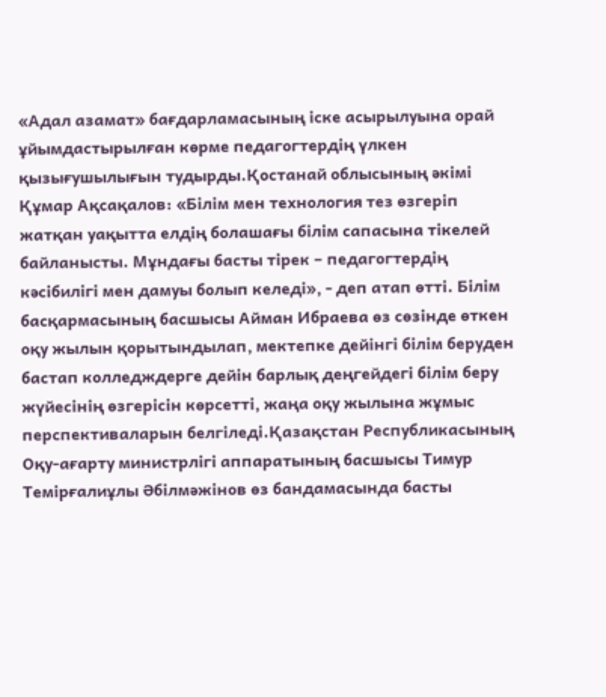«Адал азамат» бағдарламасының іске асырылуына орай ұйымдастырылған көрме педагогтердің үлкен қызығушылығын тудырды.Қостанай облысының әкімі Құмар Ақсақалов: «Білім мен технология тез өзгеріп жатқан уақытта елдің болашағы білім сапасына тікелей байланысты. Мұндағы басты тірек – педагогтердің кәсібилігі мен дамуы болып келеді», - деп атап өтті. Білім басқармасының басшысы Айман Ибраева өз сөзінде өткен оқу жылын қорытындылап, мектепке дейінгі білім беруден бастап колледждерге дейін барлық деңгейдегі білім беру жүйесінің өзгерісін көрсетті, жаңа оқу жылына жұмыс перспективаларын белгіледі.Қазақстан Республикасының Оқу-ағарту министрлігі аппаратының басшысы Тимур Темірғалиұлы Әбілмәжінов өз бандамасында басты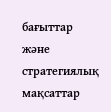бағыттар және стратегиялық мақсаттар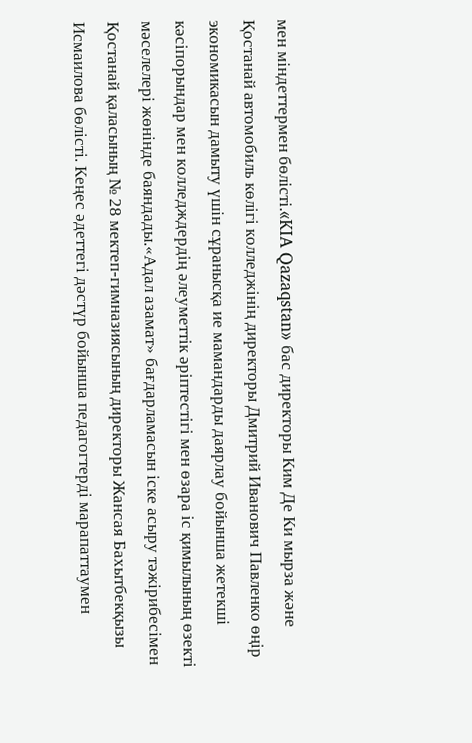мен міндеттермен бөлісті.«KIA Qazaqstan» бас директоры Ким Де Ки мырза және Қостанай автомобиль көлігі колледжінің директоры Дмитрий Иванович Павленко өңір экономикасын дамыту үшін сұранысқа ие мамандарды даярлау бойынша жетекші кәсіпорындар мен колледждердің әлеуметтік әріптестігі мен өзара іс қимылының өзекті мәселелері жөнінде баяндады.«Адал азамат» бағдарламасын іске асыру тәжірибесімен Қостанай қаласының № 28 мектеп-гимназиясының директоры Жансая Бахытбекқызы Исмаилова бөлісті. Кеңес әдеттегі дәстүр бойынша педагогтерді марапаттаумен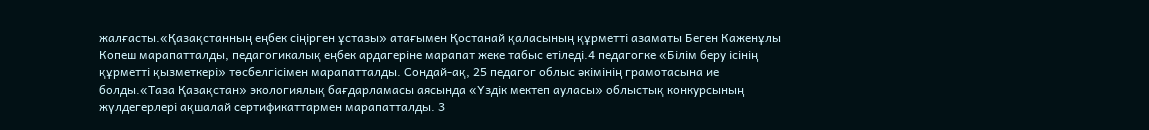жалғасты.«Қазақстанның еңбек сіңірген ұстазы» атағымен Қостанай қаласының құрметті азаматы Беген Каженұлы Копеш марапатталды, педагогикалық еңбек ардагеріне марапат жеке табыс етіледі.4 педагогке «Білім беру ісінің құрметті қызметкері» төсбелгісімен марапатталды. Сондай-ақ, 25 педагог облыс әкімінің грамотасына ие болды.«Таза Қазақстан» экологиялық бағдарламасы аясында «Үздік мектеп ауласы» облыстық конкурсының жүлдегерлері ақшалай сертификаттармен марапатталды. 3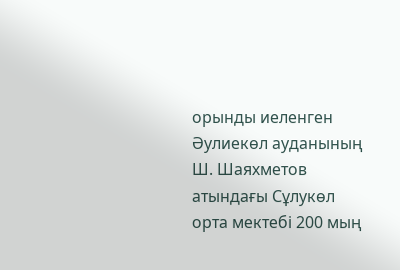орынды иеленген Әулиекөл ауданының Ш. Шаяхметов атындағы Сұлукөл орта мектебі 200 мың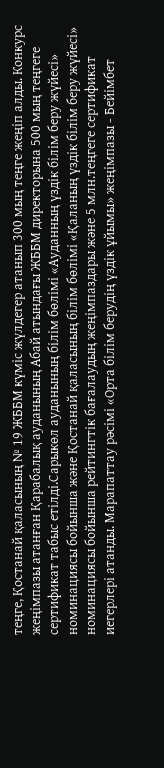теңге, Қостанай қаласының № 19 ЖББМ күміс жүлдегер атанып 300 мың теңге жеңіп алды. Конкурс жеңімпазы атанған Қарабалық ауданының Абай атындағы ЖББМ директорына 500 мың теңгеге сертификат табыс етілді.Сарыкөл ауданының білім бөлімі «Ауданның үздік білім беру жүйесі» номинациясы бойынша және Қостанай қаласының білім бөлімі «Қаланың үздік білім беру жүйесі» номинациясы бойынша рейтингтік бағалаудың жеңімпаздары және 5 млн.теңгеге сертификат иегерлері атанды. Марапаттау рәсімі «Орта білім берудің үздік ұйымы» жеңімпазы - Бейімбет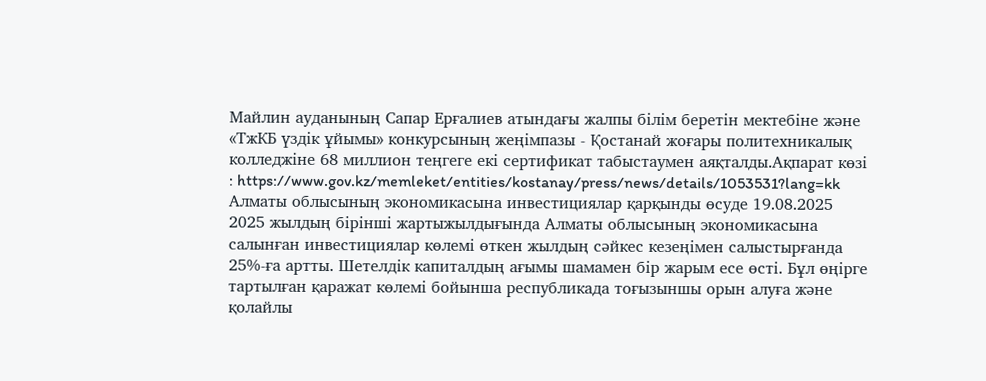Майлин ауданының Сапар Ерғалиев атындағы жалпы білім беретін мектебіне және «ТжКБ үздік ұйымы» конкурсының жеңімпазы - Қостанай жоғары политехникалық колледжіне 68 миллион теңгеге екі сертификат табыстаумен аяқталды.Ақпарат көзі : https://www.gov.kz/memleket/entities/kostanay/press/news/details/1053531?lang=kk
Алматы облысының экономикасына инвестициялар қарқынды өсуде 19.08.2025
2025 жылдың бірінші жартыжылдығында Алматы облысының экономикасына салынған инвестициялар көлемі өткен жылдың сәйкес кезеңімен салыстырғанда 25%-ға артты. Шетелдік капиталдың ағымы шамамен бір жарым есе өсті. Бұл өңірге тартылған қаражат көлемі бойынша республикада тоғызыншы орын алуға және қолайлы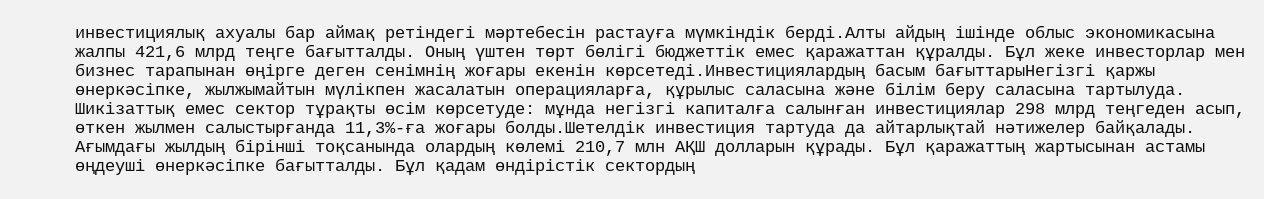инвестициялық ахуалы бар аймақ ретіндегі мәртебесін растауға мүмкіндік берді.Алты айдың ішінде облыс экономикасына жалпы 421,6 млрд теңге бағытталды. Оның үштен төрт бөлігі бюджеттік емес қаражаттан құралды. Бұл жеке инвесторлар мен бизнес тарапынан өңірге деген сенімнің жоғары екенін көрсетеді.Инвестициялардың басым бағыттарыНегізгі қаржы өнеркәсіпке, жылжымайтын мүлікпен жасалатын операцияларға, құрылыс саласына және білім беру саласына тартылуда. Шикізаттық емес сектор тұрақты өсім көрсетуде: мұнда негізгі капиталға салынған инвестициялар 298 млрд теңгеден асып, өткен жылмен салыстырғанда 11,3%-ға жоғары болды.Шетелдік инвестиция тартуда да айтарлықтай нәтижелер байқалады. Ағымдағы жылдың бірінші тоқсанында олардың көлемі 210,7 млн АҚШ долларын құрады. Бұл қаражаттың жартысынан астамы өңдеуші өнеркәсіпке бағытталды. Бұл қадам өндірістік сектордың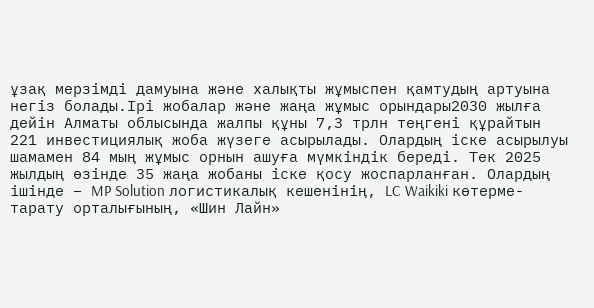ұзақ мерзімді дамуына және халықты жұмыспен қамтудың артуына негіз болады.Ірі жобалар және жаңа жұмыс орындары2030 жылға дейін Алматы облысында жалпы құны 7,3 трлн теңгені құрайтын 221 инвестициялық жоба жүзеге асырылады. Олардың іске асырылуы шамамен 84 мың жұмыс орнын ашуға мүмкіндік береді. Тек 2025 жылдың өзінде 35 жаңа жобаны іске қосу жоспарланған. Олардың ішінде – MP Solution логистикалық кешенінің, LC Waikiki көтерме-тарату орталығының, «Шин Лайн»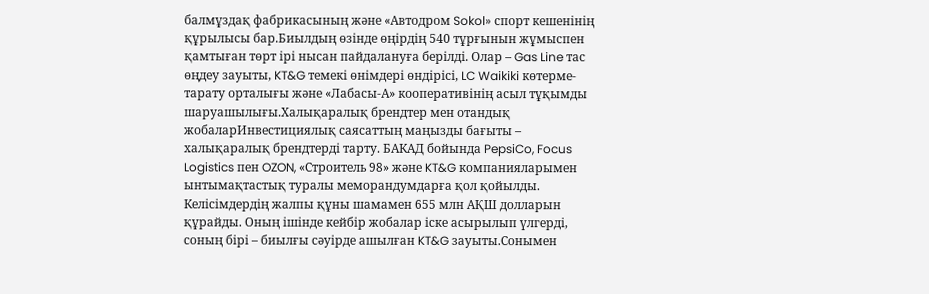балмұздақ фабрикасының және «Автодром Sokol» спорт кешенінің құрылысы бар.Биылдың өзінде өңірдің 540 тұрғынын жұмыспен қамтыған төрт ірі нысан пайдалануға берілді. Олар – Gas Line тас өңдеу зауыты, KT&G темекі өнімдері өндірісі, LC Waikiki көтерме-тарату орталығы және «Лабасы-А» кооперативінің асыл тұқымды шаруашылығы.Халықаралық брендтер мен отандық жобаларИнвестициялық саясаттың маңызды бағыты – халықаралық брендтерді тарту. БАКАД бойында PepsiCo, Focus Logistics пен OZON, «Строитель 98» және KT&G компанияларымен ынтымақтастық туралы меморандумдарға қол қойылды. Келісімдердің жалпы құны шамамен 655 млн АҚШ долларын құрайды. Оның ішінде кейбір жобалар іске асырылып үлгерді, соның бірі – биылғы сәуірде ашылған KT&G зауыты.Сонымен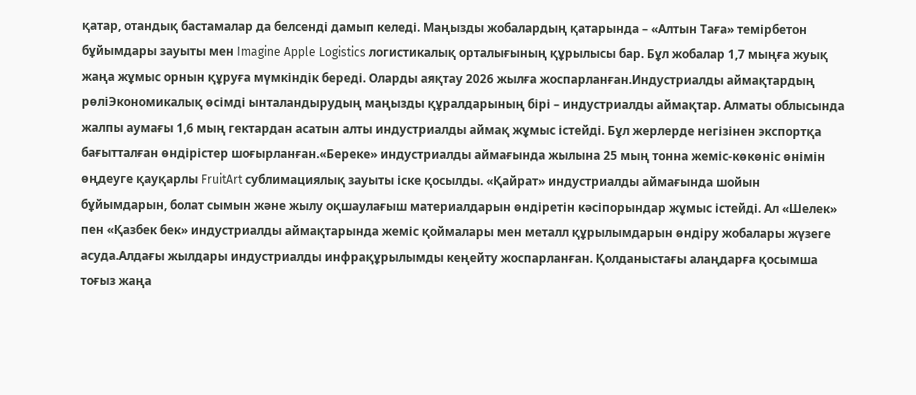қатар, отандық бастамалар да белсенді дамып келеді. Маңызды жобалардың қатарында – «Алтын Таға» темірбетон бұйымдары зауыты мен Imagine Apple Logistics логистикалық орталығының құрылысы бар. Бұл жобалар 1,7 мыңға жуық жаңа жұмыс орнын құруға мүмкіндік береді. Оларды аяқтау 2026 жылға жоспарланған.Индустриалды аймақтардың рөліЭкономикалық өсімді ынталандырудың маңызды құралдарының бірі – индустриалды аймақтар. Алматы облысында жалпы аумағы 1,6 мың гектардан асатын алты индустриалды аймақ жұмыс істейді. Бұл жерлерде негізінен экспортқа бағытталған өндірістер шоғырланған.«Береке» индустриалды аймағында жылына 25 мың тонна жеміс-көкөніс өнімін өңдеуге қауқарлы FruitArt сублимациялық зауыты іске қосылды. «Қайрат» индустриалды аймағында шойын бұйымдарын, болат сымын және жылу оқшаулағыш материалдарын өндіретін кәсіпорындар жұмыс істейді. Ал «Шелек» пен «Қазбек бек» индустриалды аймақтарында жеміс қоймалары мен металл құрылымдарын өндіру жобалары жүзеге асуда.Алдағы жылдары индустриалды инфрақұрылымды кеңейту жоспарланған. Қолданыстағы алаңдарға қосымша тоғыз жаңа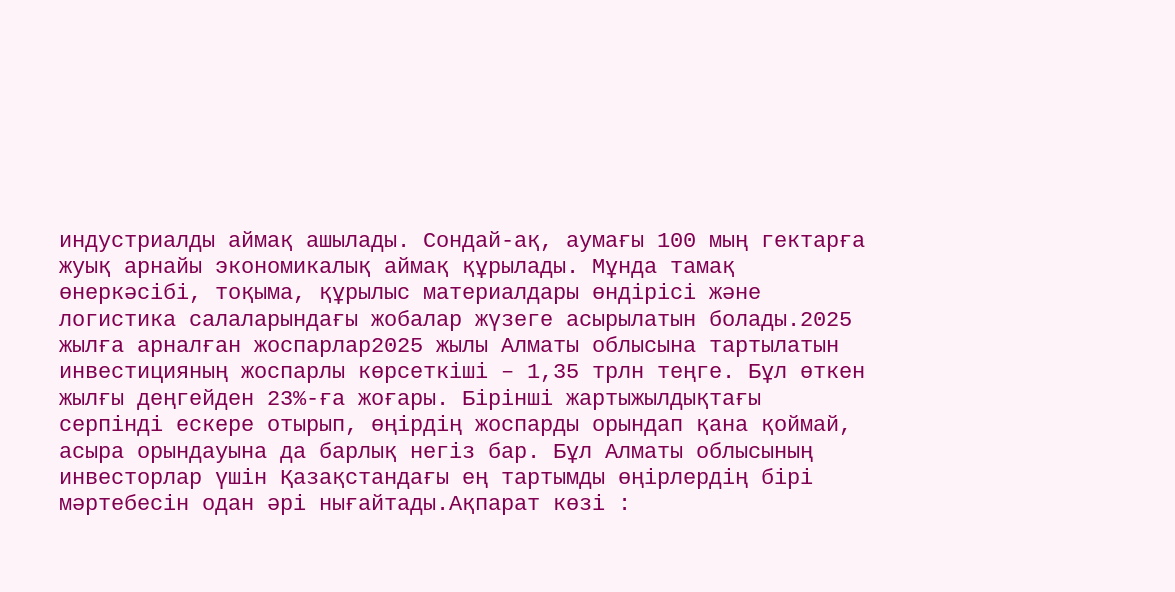индустриалды аймақ ашылады. Сондай-ақ, аумағы 100 мың гектарға жуық арнайы экономикалық аймақ құрылады. Мұнда тамақ өнеркәсібі, тоқыма, құрылыс материалдары өндірісі және логистика салаларындағы жобалар жүзеге асырылатын болады.2025 жылға арналған жоспарлар2025 жылы Алматы облысына тартылатын инвестицияның жоспарлы көрсеткіші – 1,35 трлн теңге. Бұл өткен жылғы деңгейден 23%-ға жоғары. Бірінші жартыжылдықтағы серпінді ескере отырып, өңірдің жоспарды орындап қана қоймай, асыра орындауына да барлық негіз бар. Бұл Алматы облысының инвесторлар үшін Қазақстандағы ең тартымды өңірлердің бірі мәртебесін одан әрі нығайтады.Ақпарат көзі :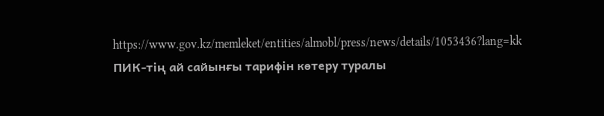https://www.gov.kz/memleket/entities/almobl/press/news/details/1053436?lang=kk
ПИК-тің ай сайынғы тарифін көтеру туралы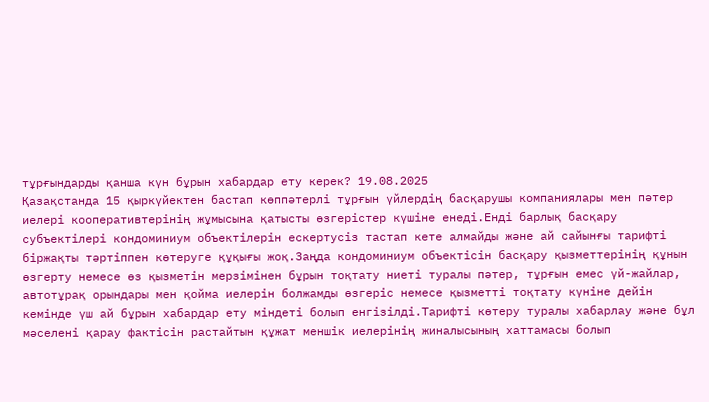тұрғындарды қанша күн бұрын хабардар ету керек? 19.08.2025
Қазақстанда 15 қыркүйектен бастап көппәтерлі тұрғын үйлердің басқарушы компаниялары мен пәтер иелері кооперативтерінің жұмысына қатысты өзгерістер күшіне енеді.Енді барлық басқару субъектілері кондоминиум объектілерін ескертусіз тастап кете алмайды және ай сайынғы тарифті біржақты тәртіппен көтеруге құқығы жоқ.Заңда кондоминиум объектісін басқару қызметтерінің құнын өзгерту немесе өз қызметін мерзімінен бұрын тоқтату ниеті туралы пәтер, тұрғын емес үй-жайлар, автотұрақ орындары мен қойма иелерін болжамды өзгеріс немесе қызметті тоқтату күніне дейін кемінде үш ай бұрын хабардар ету міндеті болып енгізілді.Тарифті көтеру туралы хабарлау және бұл мәселені қарау фактісін растайтын құжат меншік иелерінің жиналысының хаттамасы болып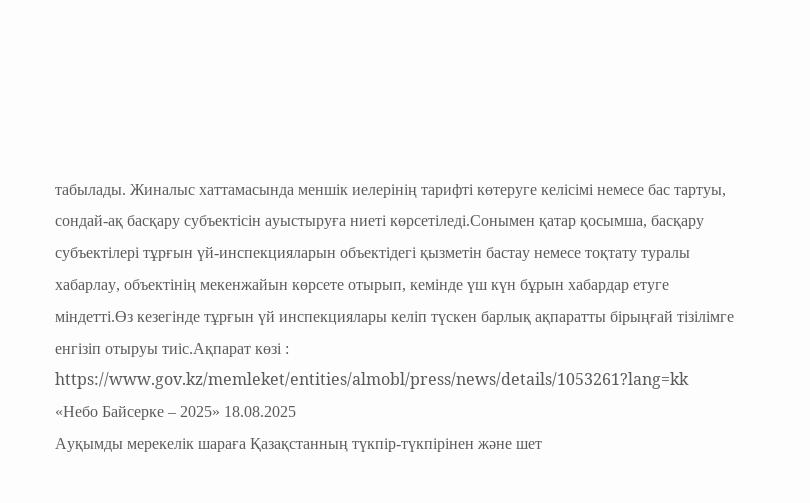табылады. Жиналыс хаттамасында меншік иелерінің тарифті көтеруге келісімі немесе бас тартуы, сондай-ақ басқару субъектісін ауыстыруға ниеті көрсетіледі.Сонымен қатар қосымша, басқару субъектілері тұрғын үй-инспекцияларын объектідегі қызметін бастау немесе тоқтату туралы хабарлау, объектінің мекенжайын көрсете отырып, кемінде үш күн бұрын хабардар етуге міндетті.Өз кезегінде тұрғын үй инспекциялары келіп түскен барлық ақпаратты бірыңғай тізілімге енгізіп отыруы тиіс.Ақпарат көзі : https://www.gov.kz/memleket/entities/almobl/press/news/details/1053261?lang=kk
«Небо Байсерке – 2025» 18.08.2025
Ауқымды мерекелік шараға Қазақстанның түкпір-түкпірінен және шет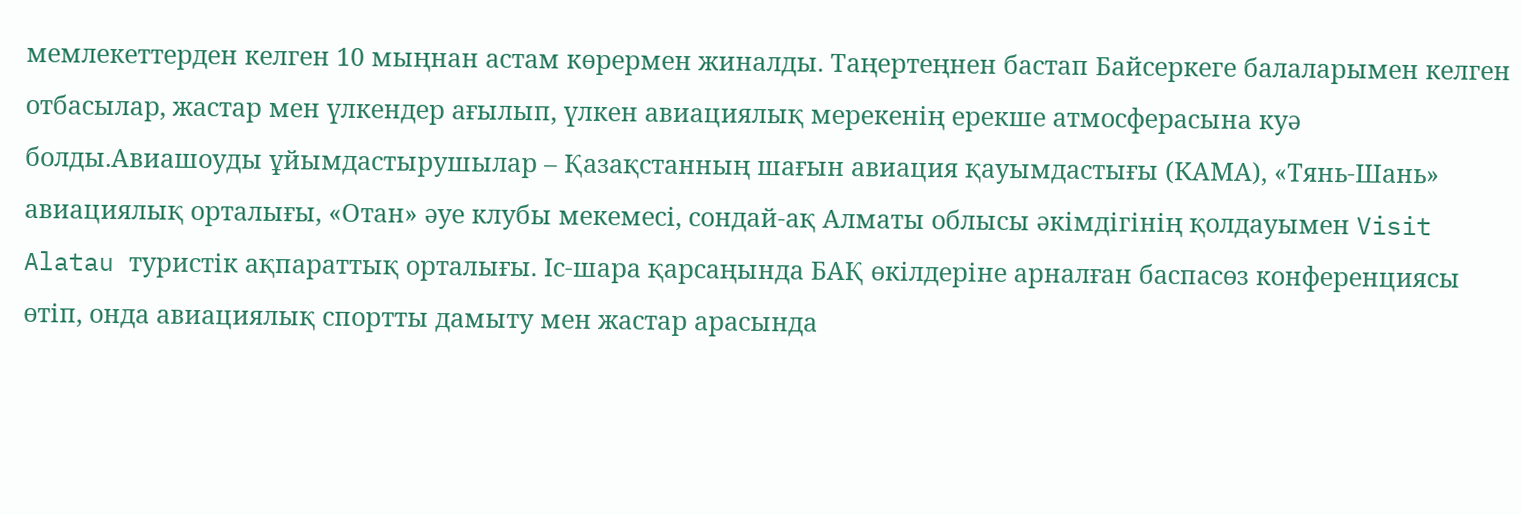мемлекеттерден келген 10 мыңнан астам көрермен жиналды. Таңертеңнен бастап Байсеркеге балаларымен келген отбасылар, жастар мен үлкендер ағылып, үлкен авиациялық мерекенің ерекше атмосферасына куә болды.Авиашоуды ұйымдастырушылар – Қазақстанның шағын авиация қауымдастығы (КАМА), «Тянь-Шань» авиациялық орталығы, «Отан» әуе клубы мекемесі, сондай-ақ Алматы облысы әкімдігінің қолдауымен Visit Alatau туристік ақпараттық орталығы. Іс-шара қарсаңында БАҚ өкілдеріне арналған баспасөз конференциясы өтіп, онда авиациялық спортты дамыту мен жастар арасында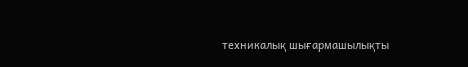техникалық шығармашылықты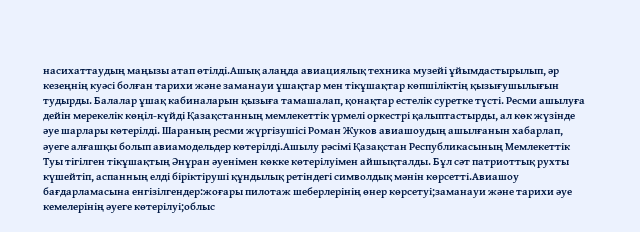насихаттаудың маңызы атап өтілді.Ашық алаңда авиациялық техника музейі ұйымдастырылып, әр кезеңнің куәсі болған тарихи және заманауи ұшақтар мен тікұшақтар көпшіліктің қызығушылығын тудырды. Балалар ұшақ кабиналарын қызыға тамашалап, қонақтар естелік суретке түсті. Ресми ашылуға дейін мерекелік көңіл-күйді Қазақстанның мемлекеттік үрмелі оркестрі қалыптастырды, ал көк жүзінде әуе шарлары көтерілді. Шараның ресми жүргізушісі Роман Жуков авиашоудың ашылғанын хабарлап, әуеге алғашқы болып авиамодельдер көтерілді.Ашылу рәсімі Қазақстан Республикасының Мемлекеттік Туы тігілген тікұшақтың Әнұран әуенімен көкке көтерілуімен айшықталды. Бұл сәт патриоттық рухты күшейтіп, аспанның елді біріктіруші құндылық ретіндегі символдық мәнін көрсетті.Авиашоу бағдарламасына енгізілгендер:жоғары пилотаж шеберлерінің өнер көрсетуі;заманауи және тарихи әуе кемелерінің әуеге көтерілуі;облыс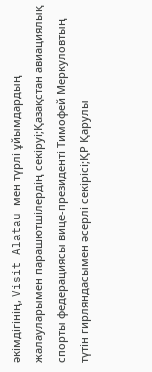әкімдігінің, Visit Alatau мен түрлі ұйымдардың жалауларымен парашютшілердің секіруі;Қазақстан авиациялық спорты федерациясы вице-президенті Тимофей Меркуловтың түтін гирляндасымен әсерлі секірісі;ҚР Қарулы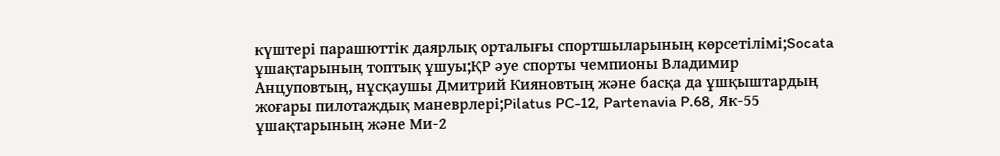күштері парашюттік даярлық орталығы спортшыларының көрсетілімі;Socata ұшақтарының топтық ұшуы;ҚР әуе спорты чемпионы Владимир Анцуповтың, нұсқаушы Дмитрий Кияновтың және басқа да ұшқыштардың жоғары пилотаждық маневрлері;Pilatus PC-12, Partenavia P.68, Як-55 ұшақтарының және Ми-2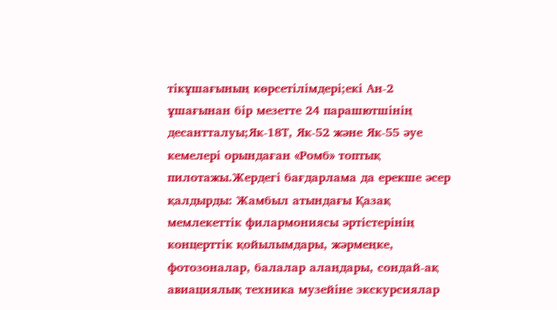тікұшағының көрсетілімдері;екі Ан-2 ұшағынан бір мезетте 24 парашютшінің десантталуы;Як-18Т, Як-52 және Як-55 әуе кемелері орындаған «Ромб» топтық пилотажы.Жердегі бағдарлама да ерекше әсер қалдырды: Жамбыл атындағы Қазақ мемлекеттік филармониясы әртістерінің концерттік қойылымдары, жәрмеңке, фотозоналар, балалар алаңдары, сондай-ақ авиациялық техника музейіне экскурсиялар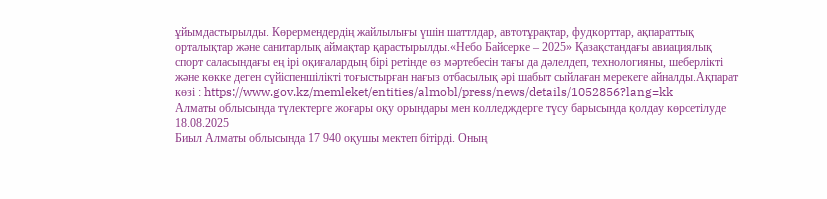ұйымдастырылды. Көрермендердің жайлылығы үшін шаттлдар, автотұрақтар, фудкорттар, ақпараттық орталықтар және санитарлық аймақтар қарастырылды.«Небо Байсерке – 2025» Қазақстандағы авиациялық спорт саласындағы ең ірі оқиғалардың бірі ретінде өз мәртебесін тағы да дәлелдеп, технологияны, шеберлікті және көкке деген сүйіспеншілікті тоғыстырған нағыз отбасылық әрі шабыт сыйлаған мерекеге айналды.Ақпарат көзі : https://www.gov.kz/memleket/entities/almobl/press/news/details/1052856?lang=kk
Алматы облысында түлектерге жоғары оқу орындары мен колледждерге түсу барысында қолдау көрсетілуде 18.08.2025
Биыл Алматы облысында 17 940 оқушы мектеп бітірді. Оның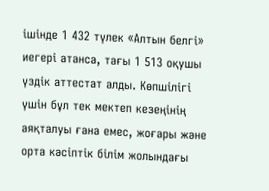ішінде 1 432 түлек «Алтын белгі» иегері атанса, тағы 1 513 оқушы үздік аттестат алды. Көпшілігі үшін бұл тек мектеп кезеңінің аяқталуы ғана емес, жоғары және орта кәсіптік білім жолындағы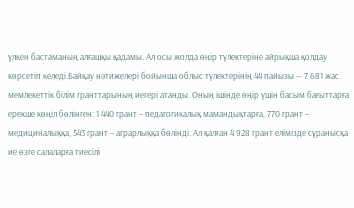үлкен бастаманың алғашқы қадамы. Ал осы жолда өңір түлектеріне айрықша қолдау көрсетіп келеді.Байқау нәтижелері бойынша облыс түлектерінің 44 пайызы — 7 681 жас мемлекеттік білім гранттарының иегері атанды. Оның ішінде өңір үшін басым бағыттарға ерекше көңіл бөлінген: 1 440 грант – педагогикалық мамандықтарға, 770 грант – медициналыққа, 543 грант – аграрлыққа бөлінді. Ал қалған 4 928 грант елімізде сұранысқа ие өзге салаларға тиесілі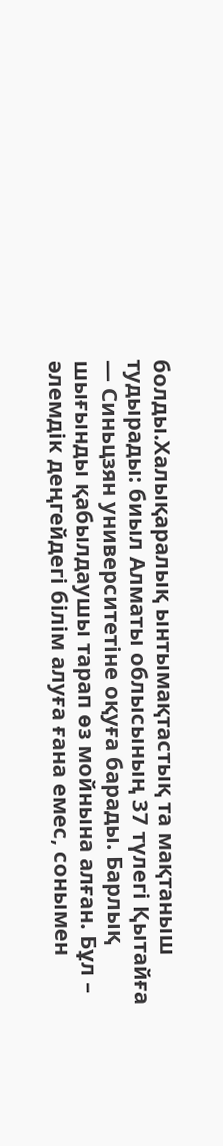болды.Халықаралық ынтымақтастық та мақтаныш тудырады: биыл Алматы облысының 37 түлегі Қытайға — Синьцзян университетіне оқуға барады. Барлық шығынды қабылдаушы тарап өз мойнына алған. Бұл – әлемдік деңгейдегі білім алуға ғана емес, сонымен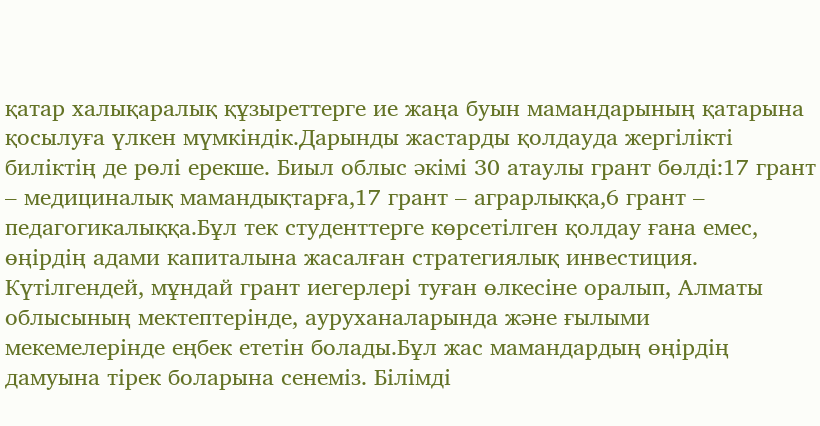қатар халықаралық құзыреттерге ие жаңа буын мамандарының қатарына қосылуға үлкен мүмкіндік.Дарынды жастарды қолдауда жергілікті биліктің де рөлі ерекше. Биыл облыс әкімі 30 атаулы грант бөлді:17 грант – медициналық мамандықтарға,17 грант – аграрлыққа,6 грант – педагогикалыққа.Бұл тек студенттерге көрсетілген қолдау ғана емес, өңірдің адами капиталына жасалған стратегиялық инвестиция. Күтілгендей, мұндай грант иегерлері туған өлкесіне оралып, Алматы облысының мектептерінде, ауруханаларында және ғылыми мекемелерінде еңбек ететін болады.Бұл жас мамандардың өңірдің дамуына тірек боларына сенеміз. Білімді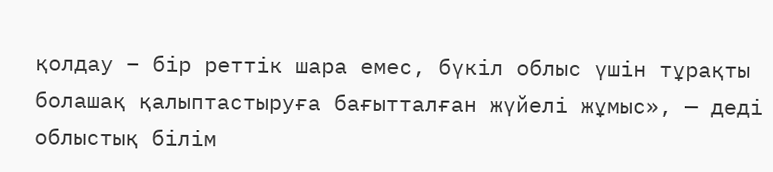қолдау – бір реттік шара емес, бүкіл облыс үшін тұрақты болашақ қалыптастыруға бағытталған жүйелі жұмыс», — деді облыстық білім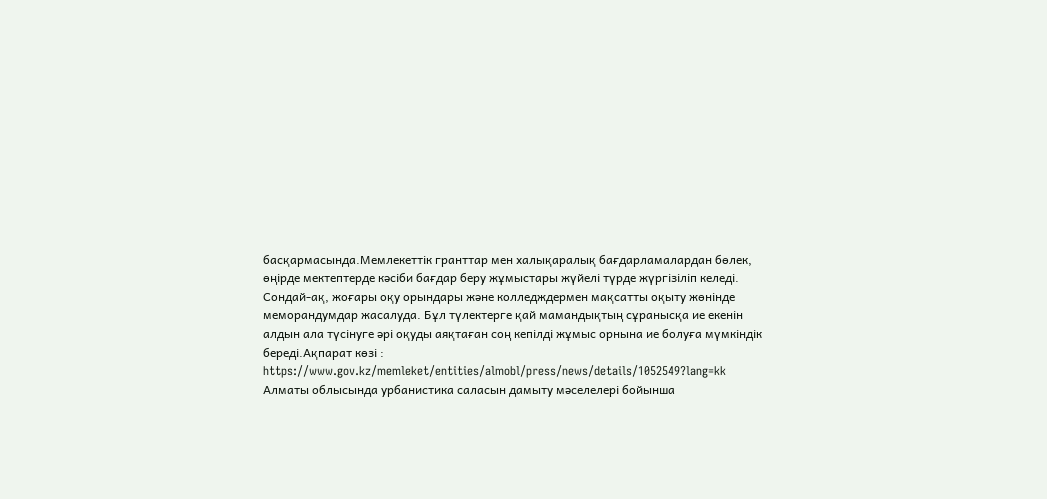басқармасында.Мемлекеттік гранттар мен халықаралық бағдарламалардан бөлек, өңірде мектептерде кәсіби бағдар беру жұмыстары жүйелі түрде жүргізіліп келеді. Сондай-ақ, жоғары оқу орындары және колледждермен мақсатты оқыту жөнінде меморандумдар жасалуда. Бұл түлектерге қай мамандықтың сұранысқа ие екенін алдын ала түсінуге әрі оқуды аяқтаған соң кепілді жұмыс орнына ие болуға мүмкіндік береді.Ақпарат көзі : https://www.gov.kz/memleket/entities/almobl/press/news/details/1052549?lang=kk
Алматы облысында урбанистика саласын дамыту мәселелері бойынша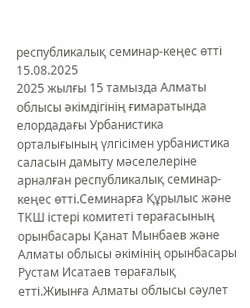республикалық семинар-кеңес өтті 15.08.2025
2025 жылғы 15 тамызда Алматы облысы әкімдігінің ғимаратында елордадағы Урбанистика орталығының үлгісімен урбанистика саласын дамыту мәселелеріне арналған республикалық семинар-кеңес өтті.Семинарға Құрылыс және ТКШ істері комитеті төрағасының орынбасары Қанат Мынбаев және Алматы облысы әкімінің орынбасары Рустам Исатаев төрағалық етті.Жиынға Алматы облысы сәулет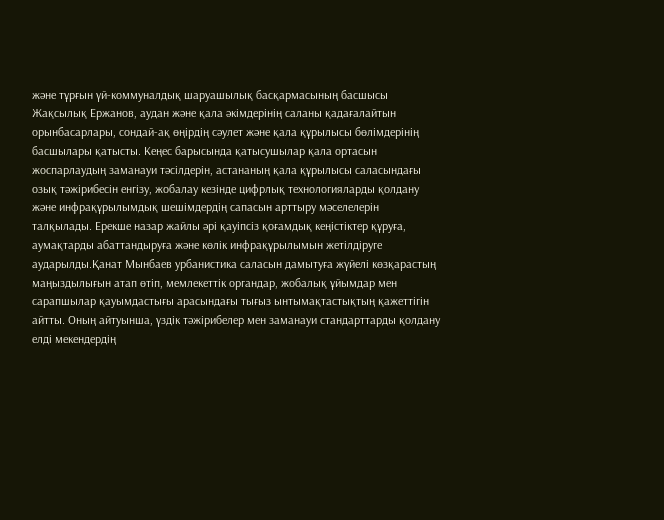және тұрғын үй-коммуналдық шаруашылық басқармасының басшысы Жақсылық Ержанов, аудан және қала әкімдерінің саланы қадағалайтын орынбасарлары, сондай-ақ өңірдің сәулет және қала құрылысы бөлімдерінің басшылары қатысты. Кеңес барысында қатысушылар қала ортасын жоспарлаудың заманауи тәсілдерін, астананың қала құрылысы саласындағы озық тәжірибесін енгізу, жобалау кезінде цифрлық технологияларды қолдану және инфрақұрылымдық шешімдердің сапасын арттыру мәселелерін талқылады. Ерекше назар жайлы әрі қауіпсіз қоғамдық кеңістіктер құруға, аумақтарды абаттандыруға және көлік инфрақұрылымын жетілдіруге аударылды.Қанат Мынбаев урбанистика саласын дамытуға жүйелі көзқарастың маңыздылығын атап өтіп, мемлекеттік органдар, жобалық ұйымдар мен сарапшылар қауымдастығы арасындағы тығыз ынтымақтастықтың қажеттігін айтты. Оның айтуынша, үздік тәжірибелер мен заманауи стандарттарды қолдану елді мекендердің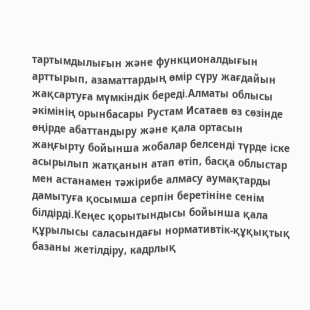тартымдылығын және функционалдығын арттырып, азаматтардың өмір сүру жағдайын жақсартуға мүмкіндік береді.Алматы облысы әкімінің орынбасары Рустам Исатаев өз сөзінде өңірде абаттандыру және қала ортасын жаңғырту бойынша жобалар белсенді түрде іске асырылып жатқанын атап өтіп, басқа облыстар мен астанамен тәжірибе алмасу аумақтарды дамытуға қосымша серпін беретініне сенім білдірді.Кеңес қорытындысы бойынша қала құрылысы саласындағы нормативтік-құқықтық базаны жетілдіру, кадрлық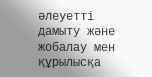әлеуетті дамыту және жобалау мен құрылысқа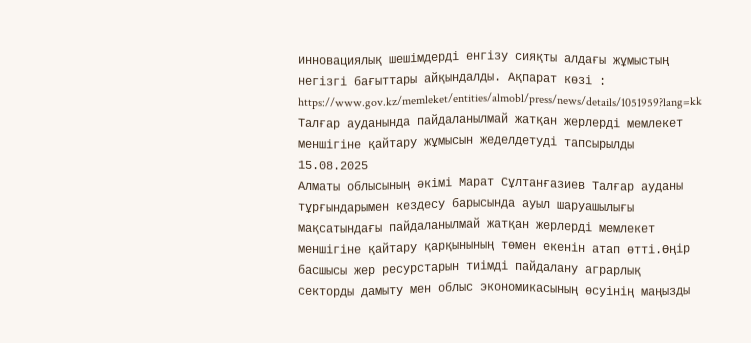инновациялық шешімдерді енгізу сияқты алдағы жұмыстың негізгі бағыттары айқындалды. Ақпарат көзі : https://www.gov.kz/memleket/entities/almobl/press/news/details/1051959?lang=kk
Талғар ауданында пайдаланылмай жатқан жерлерді мемлекет меншігіне қайтару жұмысын жеделдетуді тапсырылды 15.08.2025
Алматы облысының әкімі Марат Сұлтанғазиев Талғар ауданы тұрғындарымен кездесу барысында ауыл шаруашылығы мақсатындағы пайдаланылмай жатқан жерлерді мемлекет меншігіне қайтару қарқынының төмен екенін атап өтті.Өңір басшысы жер ресурстарын тиімді пайдалану аграрлық секторды дамыту мен облыс экономикасының өсуінің маңызды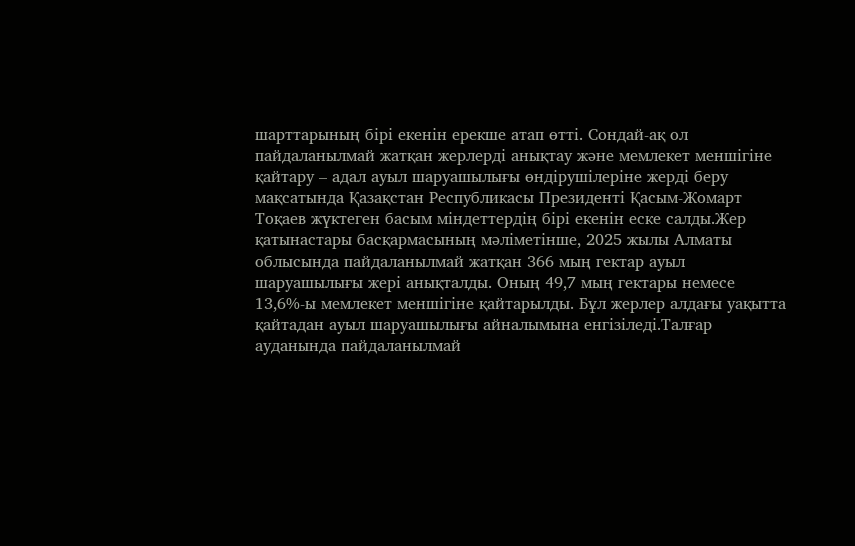шарттарының бірі екенін ерекше атап өтті. Сондай-ақ ол пайдаланылмай жатқан жерлерді анықтау және мемлекет меншігіне қайтару – адал ауыл шаруашылығы өндірушілеріне жерді беру мақсатында Қазақстан Республикасы Президенті Қасым-Жомарт Тоқаев жүктеген басым міндеттердің бірі екенін еске салды.Жер қатынастары басқармасының мәліметінше, 2025 жылы Алматы облысында пайдаланылмай жатқан 366 мың гектар ауыл шаруашылығы жері анықталды. Оның 49,7 мың гектары немесе 13,6%-ы мемлекет меншігіне қайтарылды. Бұл жерлер алдағы уақытта қайтадан ауыл шаруашылығы айналымына енгізіледі.Талғар ауданында пайдаланылмай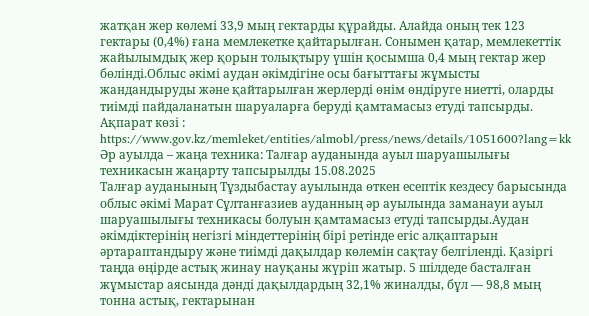жатқан жер көлемі 33,9 мың гектарды құрайды. Алайда оның тек 123 гектары (0,4%) ғана мемлекетке қайтарылған. Сонымен қатар, мемлекеттік жайылымдық жер қорын толықтыру үшін қосымша 0,4 мың гектар жер бөлінді.Облыс әкімі аудан әкімдігіне осы бағыттағы жұмысты жандандыруды және қайтарылған жерлерді өнім өндіруге ниетті, оларды тиімді пайдаланатын шаруаларға беруді қамтамасыз етуді тапсырды. Ақпарат көзі : https://www.gov.kz/memleket/entities/almobl/press/news/details/1051600?lang=kk
Әр ауылда – жаңа техника: Талғар ауданында ауыл шаруашылығы техникасын жаңарту тапсырылды 15.08.2025
Талғар ауданының Тұздыбастау ауылында өткен есептік кездесу барысында облыс әкімі Марат Сұлтанғазиев ауданның әр ауылында заманауи ауыл шаруашылығы техникасы болуын қамтамасыз етуді тапсырды.Аудан әкімдіктерінің негізгі міндеттерінің бірі ретінде егіс алқаптарын әртараптандыру және тиімді дақылдар көлемін сақтау белгіленді. Қазіргі таңда өңірде астық жинау науқаны жүріп жатыр. 5 шілдеде басталған жұмыстар аясында дәнді дақылдардың 32,1% жиналды, бұл — 98,8 мың тонна астық, гектарынан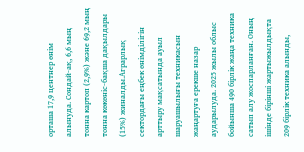орташа 17,9 центнер өнім алынуда. Сондай-ақ, 6,6 мың тонна картоп (2,9%) және 69,2 мың тонна көкөніс-бақша дақылдары (15%) жиналды.Аграрлық сектордағы еңбек өнімділігін арттыру мақсатында ауыл шаруашылығы техникасын жаңартуға ерекше назар аударылуда. 2025 жылы облыс бойынша 490 бірлік жаңа техника сатып алу жоспарланған. Оның ішінде бірінші жартыжылдықта 209 бірлік техника алынды,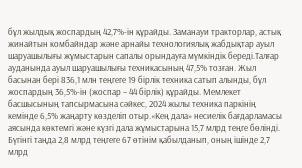бұл жылдық жоспардың 42,7%-ін құрайды. Заманауи тракторлар, астық жинайтын комбайндар және арнайы технологиялық жабдықтар ауыл шаруашылығы жұмыстарын сапалы орындауға мүмкіндік береді.Талғар ауданында ауыл шаруашылығы техникасының 47,5% тозған. Жыл басынан бері 836,1 млн теңгеге 19 бірлік техника сатып алынды, бұл жоспардың 36,5%-ін (жоспар – 44 бірлік) құрайды. Мемлекет басшысының тапсырмасына сәйкес, 2024 жылы техника паркінің кемінде 6,5% жаңарту көзделіп отыр.«Кең дала» несиелік бағдарламасы аясында көктемгі және күзгі дала жұмыстарына 15,7 млрд теңге бөлінді. Бүгінгі таңда 2,8 млрд теңгеге 67 өтінім қабылданып, оның ішінде 2,7 млрд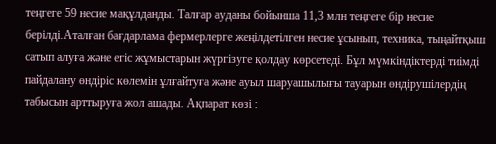теңгеге 59 несие мақұлданды. Талғар ауданы бойынша 11,3 млн теңгеге бір несие берілді.Аталған бағдарлама фермерлерге жеңілдетілген несие ұсынып, техника, тыңайтқыш сатып алуға және егіс жұмыстарын жүргізуге қолдау көрсетеді. Бұл мүмкіндіктерді тиімді пайдалану өндіріс көлемін ұлғайтуға және ауыл шаруашылығы тауарын өндірушілердің табысын арттыруға жол ашады. Ақпарат көзі :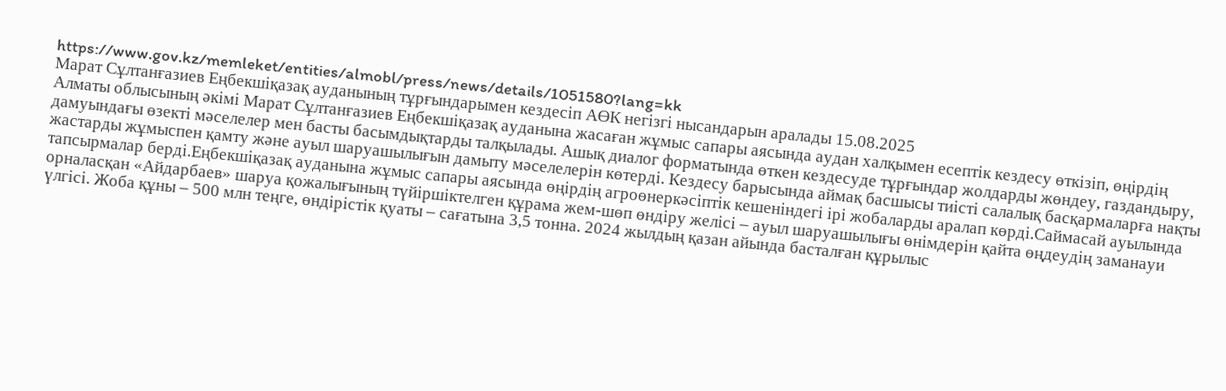https://www.gov.kz/memleket/entities/almobl/press/news/details/1051580?lang=kk
Марат Сұлтанғазиев Еңбекшіқазақ ауданының тұрғындарымен кездесіп АӨК негізгі нысандарын аралады 15.08.2025
Алматы облысының әкімі Марат Сұлтанғазиев Еңбекшіқазақ ауданына жасаған жұмыс сапары аясында аудан халқымен есептік кездесу өткізіп, өңірдің дамуындағы өзекті мәселелер мен басты басымдықтарды талқылады. Ашық диалог форматында өткен кездесуде тұрғындар жолдарды жөндеу, газдандыру, жастарды жұмыспен қамту және ауыл шаруашылығын дамыту мәселелерін көтерді. Кездесу барысында аймақ басшысы тиісті салалық басқармаларға нақты тапсырмалар берді.Еңбекшіқазақ ауданына жұмыс сапары аясында өңірдің агроөнеркәсіптік кешеніндегі ірі жобаларды аралап көрді.Саймасай ауылында орналасқан «Айдарбаев» шаруа қожалығының түйіршіктелген құрама жем-шөп өндіру желісі – ауыл шаруашылығы өнімдерін қайта өңдеудің заманауи үлгісі. Жоба құны – 500 млн теңге, өндірістік қуаты – сағатына 3,5 тонна. 2024 жылдың қазан айында басталған құрылыс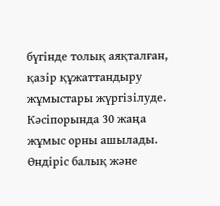бүгінде толық аяқталған, қазір құжаттандыру жұмыстары жүргізілуде. Кәсіпорында 30 жаңа жұмыс орны ашылады. Өндіріс балық және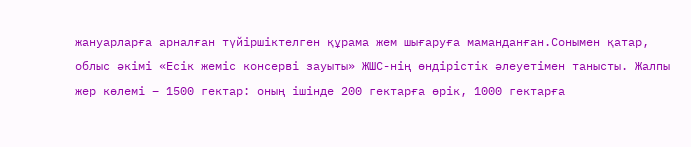жануарларға арналған түйіршіктелген құрама жем шығаруға маманданған.Сонымен қатар, облыс әкімі «Есік жеміс консерві зауыты» ЖШС-нің өндірістік әлеуетімен танысты. Жалпы жер көлемі – 1500 гектар: оның ішінде 200 гектарға өрік, 1000 гектарға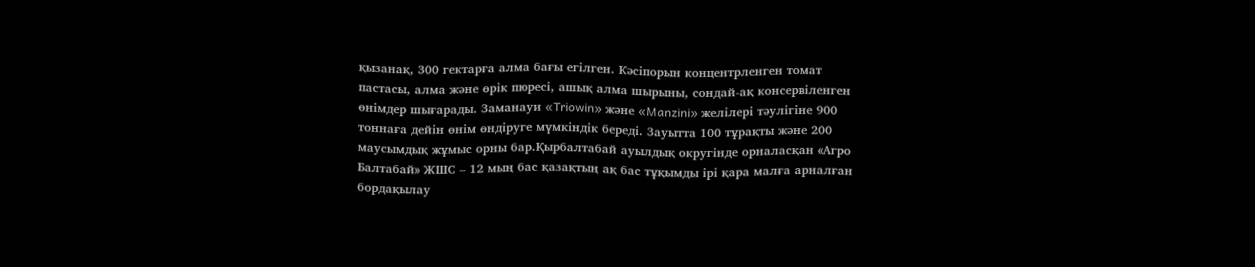қызанақ, 300 гектарға алма бағы егілген. Кәсіпорын концентрленген томат пастасы, алма және өрік пюресі, ашық алма шырыны, сондай-ақ консервіленген өнімдер шығарады. Заманауи «Triowin» және «Manzini» желілері тәулігіне 900 тоннаға дейін өнім өндіруге мүмкіндік береді. Зауытта 100 тұрақты және 200 маусымдық жұмыс орны бар.Қырбалтабай ауылдық округінде орналасқан «Агро Балтабай» ЖШС – 12 мың бас қазақтың ақ бас тұқымды ірі қара малға арналған бордақылау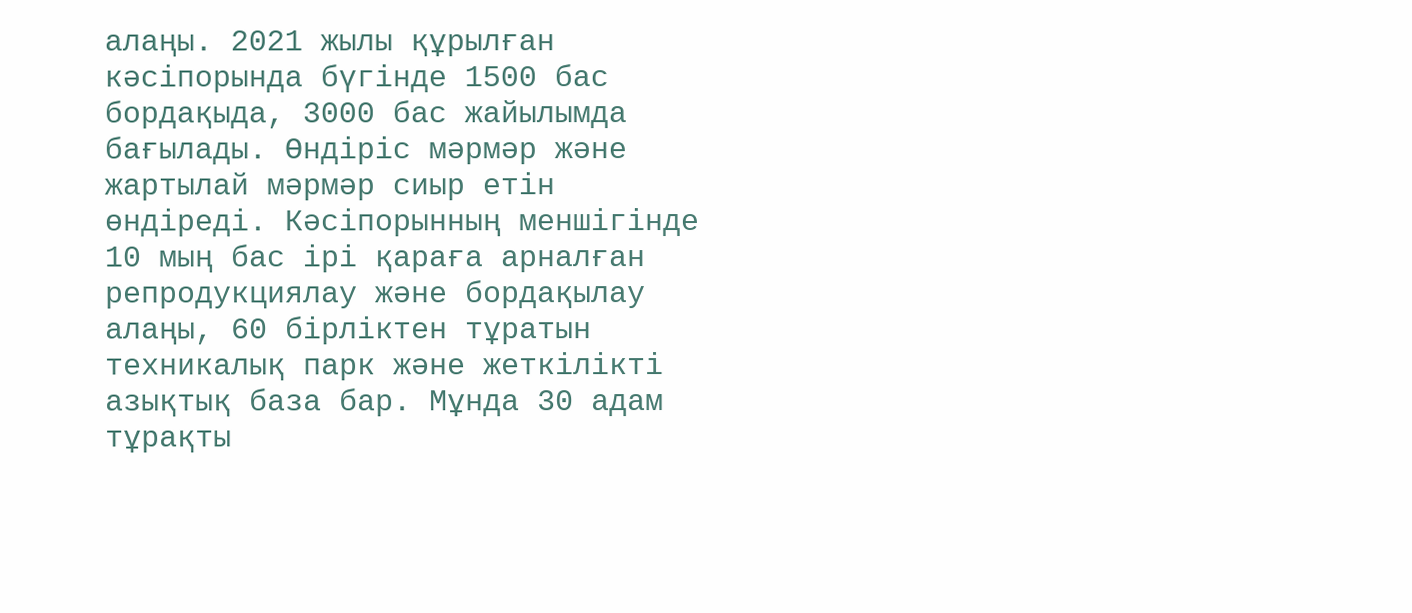алаңы. 2021 жылы құрылған кәсіпорында бүгінде 1500 бас бордақыда, 3000 бас жайылымда бағылады. Өндіріс мәрмәр және жартылай мәрмәр сиыр етін өндіреді. Кәсіпорынның меншігінде 10 мың бас ірі қараға арналған репродукциялау және бордақылау алаңы, 60 бірліктен тұратын техникалық парк және жеткілікті азықтық база бар. Мұнда 30 адам тұрақты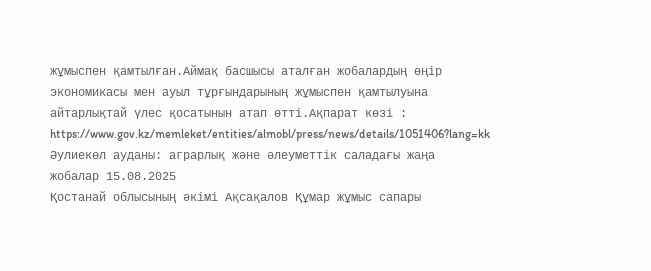жұмыспен қамтылған.Аймақ басшысы аталған жобалардың өңір экономикасы мен ауыл тұрғындарының жұмыспен қамтылуына айтарлықтай үлес қосатынын атап өтті.Ақпарат көзі : https://www.gov.kz/memleket/entities/almobl/press/news/details/1051406?lang=kk
Әулиекөл ауданы: аграрлық және әлеуметтік саладағы жаңа жобалар 15.08.2025
Қостанай облысының әкімі Ақсақалов Құмар жұмыс сапары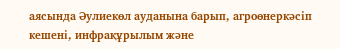аясында Әулиекөл ауданына барып, агроөнеркәсіп кешені, инфрақұрылым және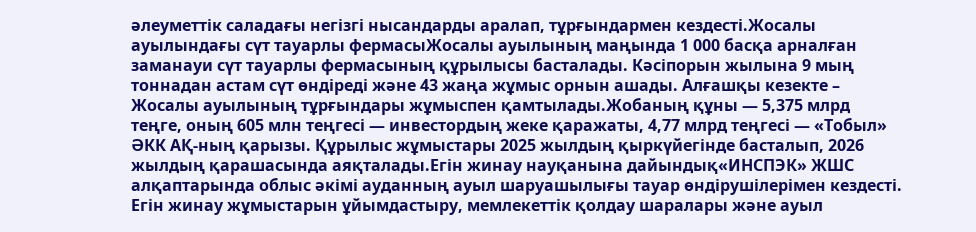әлеуметтік саладағы негізгі нысандарды аралап, тұрғындармен кездесті.Жосалы ауылындағы сүт тауарлы фермасыЖосалы ауылының маңында 1 000 басқа арналған заманауи сүт тауарлы фермасының құрылысы басталады. Кәсіпорын жылына 9 мың тоннадан астам сүт өндіреді және 43 жаңа жұмыс орнын ашады. Алғашқы кезекте – Жосалы ауылының тұрғындары жұмыспен қамтылады.Жобаның құны — 5,375 млрд теңге, оның 605 млн теңгесі — инвестордың жеке қаражаты, 4,77 млрд теңгесі — «Тобыл» ӘКК АҚ-ның қарызы. Құрылыс жұмыстары 2025 жылдың қыркүйегінде басталып, 2026 жылдың қарашасында аяқталады.Егін жинау науқанына дайындық«ИНСПЭК» ЖШС алқаптарында облыс әкімі ауданның ауыл шаруашылығы тауар өндірушілерімен кездесті. Егін жинау жұмыстарын ұйымдастыру, мемлекеттік қолдау шаралары және ауыл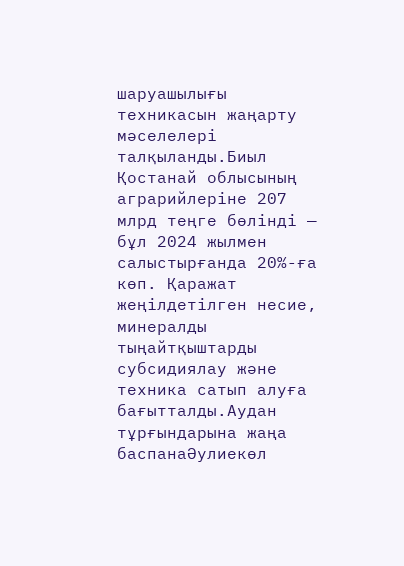шаруашылығы техникасын жаңарту мәселелері талқыланды.Биыл Қостанай облысының аграрийлеріне 207 млрд теңге бөлінді — бұл 2024 жылмен салыстырғанда 20%-ға көп. Қаражат жеңілдетілген несие, минералды тыңайтқыштарды субсидиялау және техника сатып алуға бағытталды.Аудан тұрғындарына жаңа баспанаӘулиекөл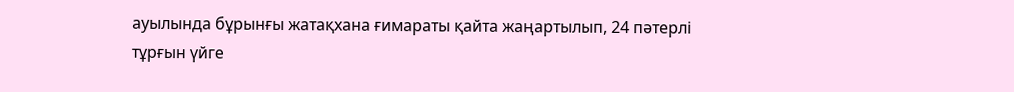ауылында бұрынғы жатақхана ғимараты қайта жаңартылып, 24 пәтерлі тұрғын үйге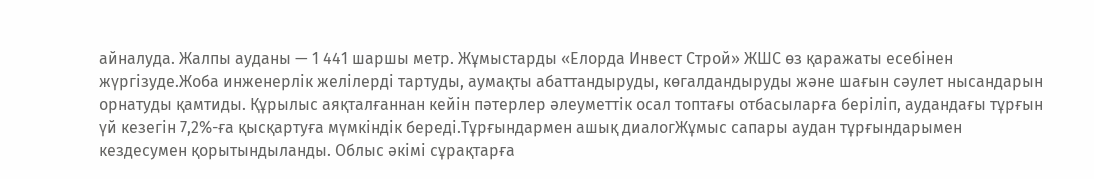айналуда. Жалпы ауданы — 1 441 шаршы метр. Жұмыстарды «Елорда Инвест Строй» ЖШС өз қаражаты есебінен жүргізуде.Жоба инженерлік желілерді тартуды, аумақты абаттандыруды, көгалдандыруды және шағын сәулет нысандарын орнатуды қамтиды. Құрылыс аяқталғаннан кейін пәтерлер әлеуметтік осал топтағы отбасыларға беріліп, аудандағы тұрғын үй кезегін 7,2%-ға қысқартуға мүмкіндік береді.Тұрғындармен ашық диалогЖұмыс сапары аудан тұрғындарымен кездесумен қорытындыланды. Облыс әкімі сұрақтарға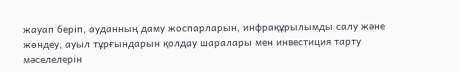жауап беріп, ауданның даму жоспарларын, инфрақұрылымды салу және жөндеу, ауыл тұрғындарын қолдау шаралары мен инвестиция тарту мәселелерін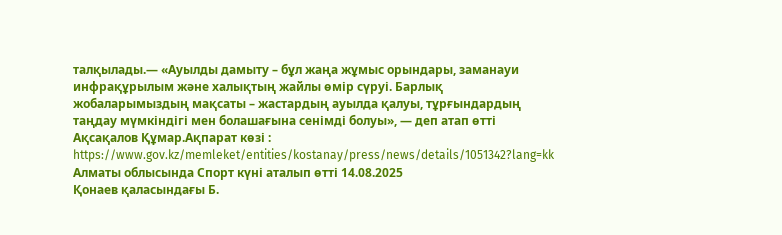талқылады.— «Ауылды дамыту – бұл жаңа жұмыс орындары, заманауи инфрақұрылым және халықтың жайлы өмір сүруі. Барлық жобаларымыздың мақсаты – жастардың ауылда қалуы, тұрғындардың таңдау мүмкіндігі мен болашағына сенімді болуы», — деп атап өтті Ақсақалов Құмар.Ақпарат көзі : https://www.gov.kz/memleket/entities/kostanay/press/news/details/1051342?lang=kk
Алматы облысында Спорт күні аталып өтті 14.08.2025
Қонаев қаласындағы Б.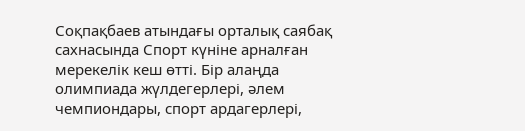Соқпақбаев атындағы орталық саябақ сахнасында Спорт күніне арналған мерекелік кеш өтті. Бір алаңда олимпиада жүлдегерлері, әлем чемпиондары, спорт ардагерлері,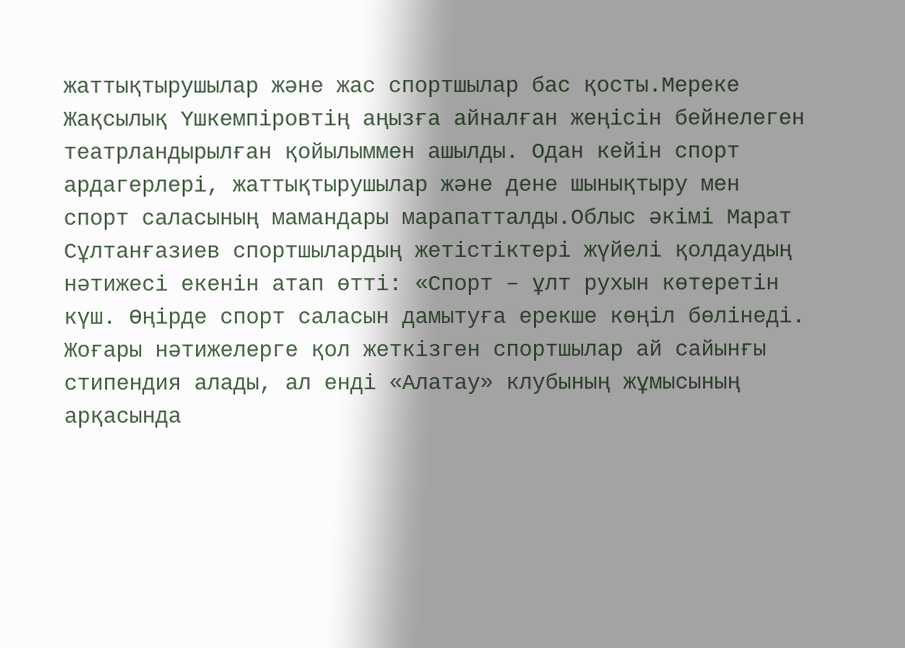жаттықтырушылар және жас спортшылар бас қосты.Мереке Жақсылық Үшкемпіровтің аңызға айналған жеңісін бейнелеген театрландырылған қойылыммен ашылды. Одан кейін спорт ардагерлері, жаттықтырушылар және дене шынықтыру мен спорт саласының мамандары марапатталды.Облыс әкімі Марат Сұлтанғазиев спортшылардың жетістіктері жүйелі қолдаудың нәтижесі екенін атап өтті: «Спорт – ұлт рухын көтеретін күш. Өңірде спорт саласын дамытуға ерекше көңіл бөлінеді. Жоғары нәтижелерге қол жеткізген спортшылар ай сайынғы стипендия алады, ал енді «Алатау» клубының жұмысының арқасында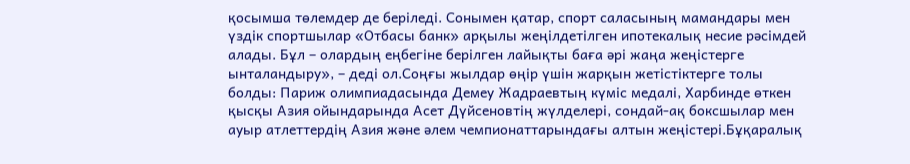қосымша төлемдер де беріледі. Сонымен қатар, спорт саласының мамандары мен үздік спортшылар «Отбасы банк» арқылы жеңілдетілген ипотекалық несие рәсімдей алады. Бұл – олардың еңбегіне берілген лайықты баға әрі жаңа жеңістерге ынталандыру», – деді ол.Соңғы жылдар өңір үшін жарқын жетістіктерге толы болды: Париж олимпиадасында Демеу Жадраевтың күміс медалі, Харбинде өткен қысқы Азия ойындарында Асет Дүйсеновтің жүлделері, сондай-ақ боксшылар мен ауыр атлеттердің Азия және әлем чемпионаттарындағы алтын жеңістері.Бұқаралық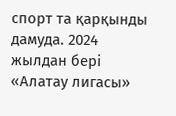спорт та қарқынды дамуда. 2024 жылдан бері «Алатау лигасы»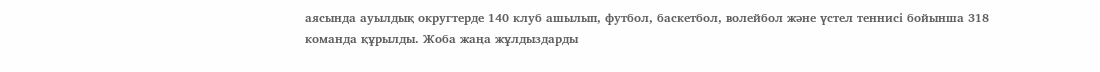аясында ауылдық округтерде 140 клуб ашылып, футбол, баскетбол, волейбол және үстел теннисі бойынша 318 команда құрылды. Жоба жаңа жұлдыздарды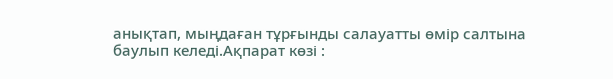анықтап, мыңдаған тұрғынды салауатты өмір салтына баулып келеді.Ақпарат көзі :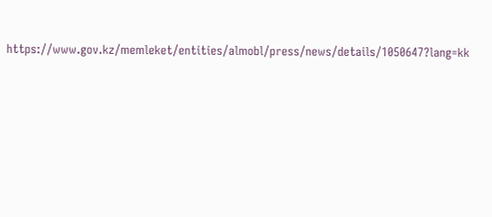https://www.gov.kz/memleket/entities/almobl/press/news/details/1050647?lang=kk